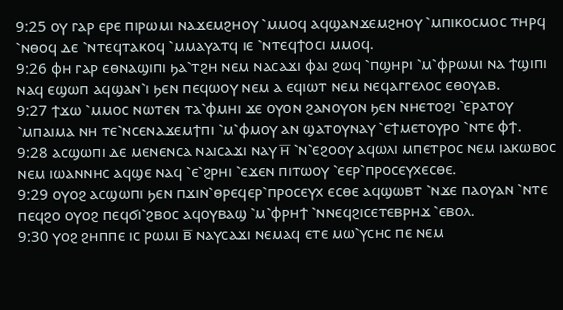9:25 ⲟⲩ ⲅⲁⲣ ⲉⲣⲉ ⲡⲓⲣⲱⲙⲓ ⲛⲁϫⲉⲙϩⲏⲟⲩ ⳿ⲙⲙⲟϥ ⲁϥϣⲁⲛϫⲉⲙϩⲏⲟⲩ ⳿ⲙⲡⲓⲕⲟⲥⲙⲟⲥ ⲧⲏⲣϥ ⳿ⲛⲑⲟϥ ⲇⲉ ⳿ⲛⲧⲉϥⲧⲁⲕⲟϥ ⳿ⲙⲙⲁⲩⲁⲧϥ ⲓⲉ ⳿ⲛⲧⲉϥϯⲟⲥⲓ ⲙⲙⲟϥ.
9:26 ⲫⲏ ⲅⲁⲣ ⲉⲑⲛⲁϣⲓⲡⲓ ϧⲁ⳿ⲧϩⲏ ⲛⲉⲙ ⲛⲁⲥⲁϫⲓ ⲫⲁⲓ ϩⲱϥ ⳿ⲡϣⲏⲣⲓ ⳿ⲙ⳿ⲫⲣⲱⲙⲓ ⲛⲁ ϯϣⲓⲡⲓ ⲛⲁϥ ⲉϣⲱⲡ ⲁϥϣⲁⲛ⳿ⲓ ϧⲉⲛ ⲡⲉϥⲱⲟⲩ ⲛⲉⲙ ⲁ ⲉϥⲓⲱⲧ ⲛⲉⲙ ⲛⲉϥⲁⲅⲅⲉⲗⲟⲥ ⲉⲑⲟⲩⲁⲃ.
9:27 ϯϫⲱ ⳿ⲙⲙⲟⲥ ⲛⲱⲧⲉⲛ ⲧⲁ⳿ⲫⲙⲏⲓ ϫⲉ ⲟⲩⲟⲛ ϩⲁⲛⲟⲩⲟⲛ ϧⲉⲛ ⲛⲏⲉⲧⲟϩⲓ ⳿ⲉⲣⲁⲧⲟⲩ ⳿ⲙⲡⲁⲓⲙⲁ ⲛⲏ ⲧⲉ⳿ⲛⲥⲉⲛⲁϫⲉⲙϯⲡⲓ ⳿ⲙ⳿ⲫⲙⲟⲩ ⲁⲛ ϣⲁⲧⲟⲩⲛⲁⲩ ⳿ⲉϯⲙⲉⲧⲟⲩⲣⲟ ⳿ⲛⲧⲉ ⲫϯ.
9:28 ⲁⲥϣⲱⲡⲓ ⲇⲉ ⲙⲉⲛⲉⲛⲥⲁ ⲛⲁⲓⲥⲁϫⲓ ⲛⲁⲩ ⲏ̅ ⳿ⲛ⳿ⲉϩⲟⲟⲩ ⲁϥⲱⲗⲓ ⲙⲡⲉⲧⲣⲟⲥ ⲛⲉⲙ ⲓⲁⲕⲱⲃⲟⲥ ⲛⲉⲙ ⲓⲱⲁⲛⲛⲏⲥ ⲁϥϣⲉ ⲛⲁϥ ⳿ⲉ⳿ϩⲣⲏⲓ ⳿ⲉϫⲉⲛ ⲡⲓⲧⲱⲟⲩ ⳿ⲉⲉⲣ⳿ⲡⲣⲟⲥⲉⲩⲭⲉⲥⲑⲉ.
9:29 ⲟⲩⲟϩ ⲁⲥϣⲱⲡⲓ ϧⲉⲛ ⲡϫⲓⲛ⳿ⲑⲣⲉϥⲉⲣ⳿ⲡⲣⲟⲥⲉⲩⲭ ⲉⲥⲑⲉ ⲁϥϣⲱⲃⲧ ⳿ⲛϫⲉ ⲡⲁⲟⲩⲁⲛ ⳿ⲛⲧⲉ ⲡⲉϥϩⲟ ⲟⲩⲟϩ ⲡⲉϥϭⲓ⳿ϩⲃⲟⲥ ⲁϥⲟⲩⲃⲁϣ ⳿ⲙ⳿ⲫⲣⲏϯ ⳿ⲛⲛⲉϥϩⲓⲥⲉⲧⲉⲃⲣⲏϫ ⳿ⲉⲃⲟⲗ.
9:30 ⲩⲟϩ ϩⲏⲡⲡⲉ ⲓⲥ ⲣⲱⲙⲓ ⲃ̅ ⲛⲁⲩⲥⲁϫⲓ ⲛⲉⲙⲁϥ ⲉⲧⲉ ⲙⲱ⳿ⲩⲥⲏⲥ ⲡⲉ ⲛⲉⲙ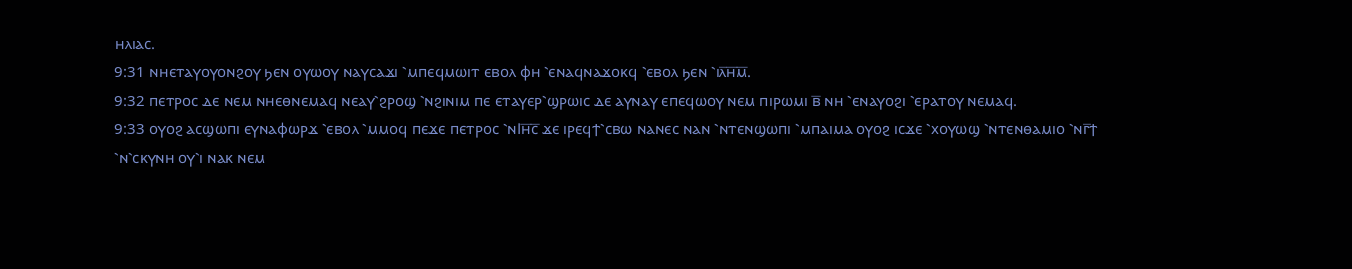ⲏⲗⲓⲁⲥ.
9:31 ⲛⲏⲉⲧⲁⲩⲟⲩⲟⲛϩⲟⲩ ϧⲉⲛ ⲟⲩⲱⲟⲩ ⲛⲁⲩⲥⲁϫⲓ ⳿ⲙⲡⲉϥⲙⲱⲓⲧ ⲉⲃⲟⲗ ⲫⲏ ⳿ⲉⲛⲁϥⲛⲁϫⲟⲕϥ ⳿ⲉⲃⲟⲗ ϧⲉⲛ ⳿ⲓⲗ̅ⲏ̅ⲙ̅.
9:32 ⲡⲉⲧⲣⲟⲥ ⲇⲉ ⲛⲉⲙ ⲛⲏⲉⲑⲛⲉⲙⲁϥ ⲛⲉⲁⲩ⳿ϩⲣⲟϣ ⳿ⲛϩⲓⲛⲓⲙ ⲡⲉ ⲉⲧⲁⲩⲉⲣ⳿ϣⲣⲱⲓⲥ ⲇⲉ ⲁⲩⲛⲁⲩ ⲉⲡⲉϥⲱⲟⲩ ⲛⲉⲙ ⲡⲓⲣⲱⲙⲓ ⲃ̅ ⲛⲏ ⳿ⲉⲛⲁⲩⲟϩⲓ ⳿ⲉⲣⲁⲧⲟⲩ ⲛⲉⲙⲁϥ.
9:33 ⲟⲩⲟϩ ⲁⲥϣⲱⲡⲓ ⲉⲩⲛⲁⲫⲱⲣϫ ⳿ⲉⲃⲟⲗ ⳿ⲙⲙⲟϥ ⲡⲉϫⲉ ⲡⲉⲧⲣⲟⲥ ⳿ⲛⲒⲏ̅ⲥ̅ ϫⲉ ⲓⲣⲉϥϯ⳿ⲥⲃⲱ ⲛⲁⲛⲉⲥ ⲛⲁⲛ ⳿ⲛⲧⲉⲛϣⲱⲡⲓ ⳿ⲙⲡⲁⲓⲙⲁ ⲟⲩⲟϩ ⲓⲥϫⲉ ⳿ⲭⲟⲩⲱϣ ⳿ⲛⲧⲉⲛⲑⲁⲙⲓⲟ ⳿ⲛⲅ̅ϯ ⳿ⲛ⳿ⲥⲕⲩⲛⲏ ⲟⲩ⳿ⲓ ⲛⲁⲕ ⲛⲉⲙ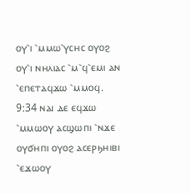ⲟⲩ⳿ⲓ ⳿ⲙⲙⲱ⳿ⲩⲥⲏⲥ ⲟⲩⲟϩ ⲟⲩ⳿ⲓ ⲛⲏⲗⲓⲁⲥ ⳿ⲙ⳿ϥ⳿ⲉⲙⲓ ⲁⲛ ⳿ⲉⲡⲉⲧⲁϥϫⲱ ⳿ⲙⲙⲟϥ.
9:34 ⲛⲁⲓ ⲇⲉ ⲉϥϫⲱ ⳿ⲙⲙⲱⲟⲩ ⲁⲥϣⲱⲡⲓ ⳿ⲛϫⲉ ⲟⲩϭⲏⲡⲓ ⲟⲩⲟϩ ⲁⲥⲉⲣϧⲏⲓⲃⲓ ⳿ⲉϫⲱⲟⲩ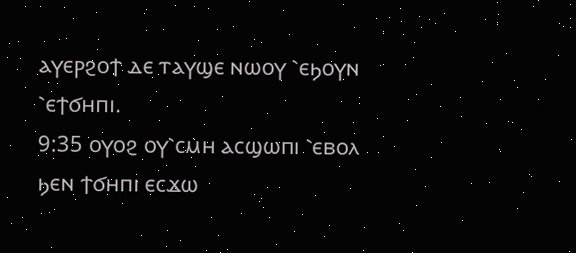ⲁⲩⲉⲣϩⲟϯ ⲇⲉ ⲧⲁⲩϣⲉ ⲛⲱⲟⲩ ⳿ⲉϧⲟⲩⲛ ⳿ⲉϯϭⲏⲡⲓ.
9:35 ⲟⲩⲟϩ ⲟⲩ⳿ⲥⲙⲏ ⲁⲥϣⲱⲡⲓ ⳿ⲉⲃⲟⲗ ϧⲉⲛ ϯϭⲏⲡⲓ ⲉⲥϫⲱ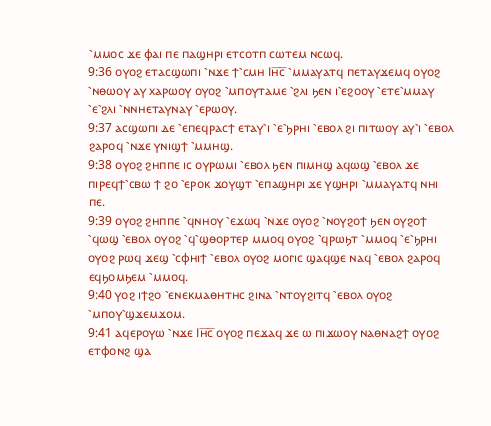⳿ⲙⲙⲟⲥ ϫⲉ ⲫⲁⲓ ⲡⲉ ⲡⲁϣⲏⲣⲓ ⲉⲧⲥⲟⲧⲡ ⲥⲱⲧⲉⲙ ⲛⲥⲱϥ.
9:36 ⲟⲩⲟϩ ⲉⲧⲁⲥϣⲱⲡⲓ ⳿ⲛϫⲉ ϯ⳿ⲥⲙⲏ Ⲓⲏ̅ⲥ̅ ⳿ⲙⲙⲁⲩⲁⲧϥ ⲡⲉⲧⲁⲩϫⲉⲙϥ ⲟⲩⲟϩ ⳿ⲛⲑⲱⲟⲩ ⲁⲩ ⲭⲁⲣⲱⲟⲩ ⲟⲩⲟϩ ⳿ⲙⲡⲟⲩⲧⲁⲙⲉ ⳿ϩⲗⲓ ϧⲉⲛ ⲓ⳿ⲉϩⲟⲟⲩ ⳿ⲉⲧⲉ⳿ⲙⲙⲁⲩ ⳿ⲉ⳿ϩⲗⲓ ⳿ⲛⲛⲏⲉⲧⲁⲩⲛⲁⲩ ⳿ⲉⲣⲱⲟⲩ.
9:37 ⲁⲥϣⲱⲡⲓ ⲇⲉ ⳿ⲉⲡⲉϥⲣⲁⲥϯ ⲉⲧⲁⲩ⳿ⲓ ⳿ⲉ⳿ϧⲣⲏⲓ ⳿ⲉⲃⲟⲗ ϩⲓ ⲡⲓⲧⲱⲟⲩ ⲁⲩ⳿ⲓ ⳿ⲉⲃⲟⲗ ϩⲁⲣⲟϥ ⳿ⲛϫⲉ ⲩⲛⲓϣϯ ⳿ⲙⲙⲏϣ.
9:38 ⲟⲩⲟϩ ϩⲏⲡⲡⲉ ⲓⲥ ⲟⲩⲣⲱⲙⲓ ⳿ⲉⲃⲟⲗ ϧⲉⲛ ⲡⲓⲙⲏϣ ⲁϥⲱϣ ⳿ⲉⲃⲟⲗ ϫⲉ ⲡⲓⲣⲉϥϯ⳿ⲥⲃⲱ ϯ ϩⲟ ⳿ⲉⲣⲟⲕ ϫⲟⲩϣⲧ ⳿ⲉⲡⲁϣⲏⲣⲓ ϫⲉ ⲩϣⲏⲣⲓ ⳿ⲙⲙⲁⲩⲁⲧϥ ⲛⲏⲓ ⲡⲉ.
9:39 ⲟⲩⲟϩ ϩⲏⲡⲡⲉ ⳿ϥⲛⲏⲟⲩ ⳿ⲉϫⲱϥ ⳿ⲛϫⲉ ⲟⲩⲟϩ ⳿ⲛⲟⲩϩⲟϯ ϧⲉⲛ ⲟⲩϩⲟϯ ⳿ϥⲱϣ ⳿ⲉⲃⲟⲗ ⲟⲩⲟϩ ⳿ϥ⳿ϣⲑⲟⲣⲧⲉⲣ ⲙⲙⲟϥ ⲟⲩⲟϩ ⳿ϥⲣⲱϧⲧ ⳿ⲙⲙⲟϥ ⳿ⲉ⳿ϧⲣⲏⲓ ⲟⲩⲟϩ ⲣⲱϥ ϫⲉϣ ⳿ⲥⲫⲏⲓϯ ⳿ⲉⲃⲟⲗ ⲟⲩⲟϩ ⲙⲟⲅⲓⲥ ϣⲁϥϣⲉ ⲛⲁϥ ⳿ⲉⲃⲟⲗ ϩⲁⲣⲟϥ ⲉϥϧⲟⲙϧⲉⲙ ⳿ⲙⲙⲟϥ.
9:40 ⲩⲟϩ ⲓϯϩⲟ ⳿ⲉⲛⲉⲕⲙⲁⲑⲏⲧⲏⲥ ϩⲓⲛⲁ ⳿ⲛⲧⲟⲩϩⲓⲧϥ ⳿ⲉⲃⲟⲗ ⲟⲩⲟϩ ⳿ⲙⲡⲟⲩ⳿ϣϫⲉⲙϫⲟⲙ.
9:41 ⲁϥⲉⲣⲟⲩⲱ ⳿ⲛϫⲉ Ⲓⲏ̅ⲥ̅ ⲟⲩⲟϩ ⲡⲉϫⲁϥ ϫⲉ ⲱ ⲡⲓϫⲱⲟⲩ ⲛⲁⲑⲛⲁϩϯ ⲟⲩⲟϩ ⲉⲧⲫⲟⲛϩ ϣⲁ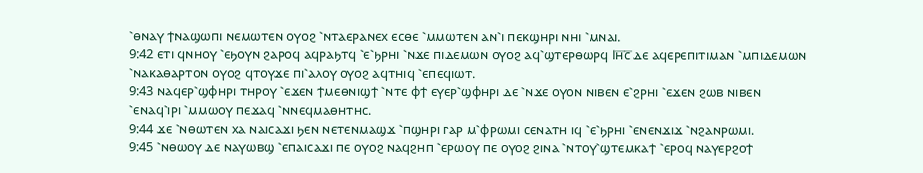⳿ⲑⲛⲁⲩ ϯⲛⲁϣⲱⲡⲓ ⲛⲉⲙⲱⲧⲉⲛ ⲟⲩⲟϩ ⳿ⲛⲧⲁⲉⲣⲁⲛⲉⲭ ⲉⲥⲑⲉ ⳿ⲙⲙⲱⲧⲉⲛ ⲁⲛ⳿ⲓ ⲡⲉⲕϣⲏⲣⲓ ⲛⲏⲓ ⳿ⲙⲛⲁⲓ.
9:42 ⲉⲧⲓ ϥⲛⲏⲟⲩ ⳿ⲉϧⲟⲩⲛ ϩⲁⲣⲟϥ ⲁϥⲣⲁϧⲧϥ ⳿ⲉ⳿ϧⲣⲏⲓ ⳿ⲛϫⲉ ⲡⲓⲇⲉⲙⲱⲛ ⲟⲩⲟϩ ⲁϥ⳿ϣⲧⲉⲣⲑⲱⲣϥ Ⲓⲏ̅ⲥ̅ ⲇⲉ ⲁϥⲉⲣⲉⲡⲓⲧⲓⲙⲁⲛ ⳿ⲙⲡⲓⲇⲉⲙⲱⲛ ⳿ⲛⲁⲕⲁⲑⲁⲣⲧⲟⲛ ⲟⲩⲟϩ ϥⲧⲟⲩϫⲉ ⲡⲓ⳿ⲁⲗⲟⲩ ⲟⲩⲟϩ ⲁϥⲧⲏⲓϥ ⳿ⲉⲡⲉϥⲓⲱⲧ.
9:43 ⲛⲁϥⲉⲣ⳿ϣⲫⲏⲣⲓ ⲧⲏⲣⲟⲩ ⳿ⲉϫⲉⲛ ϯⲙⲉⲑⲛⲓϣϯ ⳿ⲛⲧⲉ ⲫϯ ⲉⲩⲉⲣ⳿ϣⲫⲏⲣⲓ ⲇⲉ ⳿ⲛϫⲉ ⲟⲩⲟⲛ ⲛⲓⲃⲉⲛ ⲉ⳿ϩⲣⲏⲓ ⳿ⲉϫⲉⲛ ϩⲱⲃ ⲛⲓⲃⲉⲛ ⳿ⲉⲛⲁϥ⳿ⲓⲣⲓ ⳿ⲙⲙⲱⲟⲩ ⲡⲉϫⲁϥ ⳿ⲛⲛⲉϥⲙⲁⲑⲏⲧⲏⲥ.
9:44 ϫⲉ ⳿ⲛⲑⲱⲧⲉⲛ ⲭⲁ ⲛⲁⲓⲥⲁϫⲓ ϧⲉⲛ ⲛⲉⲧⲉⲛⲙⲁϣϫ ⳿ⲡϣⲏⲣⲓ ⲅⲁⲣ ⲙ⳿ⲫⲣⲱⲙⲓ ⲥⲉⲛⲁⲧⲏ ⲓϥ ⳿ⲉ⳿ϧⲣⲏⲓ ⳿ⲉⲛⲉⲛϫⲓϫ ⳿ⲛϩⲁⲛⲣⲱⲙⲓ.
9:45 ⳿ⲛⲑⲱⲟⲩ ⲇⲉ ⲛⲁⲩⲱⲃϣ ⳿ⲉⲡⲁⲓⲥⲁϫⲓ ⲡⲉ ⲟⲩⲟϩ ⲛⲁϥϩⲏⲡ ⳿ⲉⲣⲱⲟⲩ ⲡⲉ ⲟⲩⲟϩ ϩⲓⲛⲁ ⳿ⲛⲧⲟⲩ⳿ϣⲧⲉⲙⲕⲁϯ ⳿ⲉⲣⲟϥ ⲛⲁⲩⲉⲣϩⲟϯ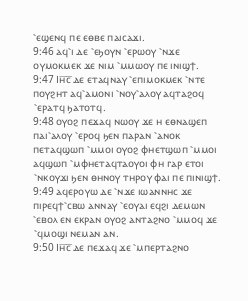⳿ⲉϣⲉⲛϥ ⲡⲉ ⲉⲑⲃⲉ ⲡⲁⲓⲥⲁϫⲓ.
9:46 ⲁϥ⳿ⲓ ⲇⲉ ⳿ⲉϧⲟⲩⲛ ⳿ⲉⲣⲱⲟⲩ ⳿ⲛϫⲉ ⲟⲩⲙⲟⲕⲙⲉⲕ ϫⲉ ⲛⲓⲙ ⳿ⲙⲙⲱⲟⲩ ⲡⲉ ⲓⲛⲓϣϯ.
9:47 Ⲓⲏ̅ⲥ̅ ⲇⲉ ⲉⲧⲁϥⲛⲁⲩ ⳿ⲉⲡⲓⲙⲟⲕⲙⲉⲕ ⳿ⲛⲧⲉ ⲡⲟⲩϩⲏⲧ ⲁϥ⳿ⲁⲙⲟⲛⲓ ⳿ⲛⲟⲩ⳿ⲁⲗⲟⲩ ⲁϥⲧⲁϩⲟϥ ⳿ⲉⲣⲁⲧϥ ϧⲁⲧⲟⲧϥ.
9:48 ⲟⲩⲟϩ ⲡⲉϫⲁϥ ⲛⲱⲟⲩ ϫⲉ ⲏ ⲉⲑⲛⲁϣⲉⲡ ⲡⲁⲓ⳿ⲁⲗⲟⲩ ⳿ⲉⲣⲟϥ ϧⲉⲛ ⲡⲁⲣⲁⲛ ⳿ⲁⲛⲟⲕ ⲡⲉⲧⲁϥϣⲱⲡ ⳿ⲙⲙⲟⲓ ⲟⲩⲟϩ ⲫⲏⲉⲧϣⲱⲡ ⳿ⲙⲙⲟⲓ ⲁϥϣⲱⲡ ⳿ⲙⲫⲏⲉⲧⲁϥⲧⲁⲟⲩⲟⲓ ⲫⲏ ⲅⲁⲣ ⲉⲧⲟⲓ ⳿ⲛⲕⲟⲩϫⲓ ϧⲉⲛ ⲑⲏⲛⲟⲩ ⲧⲏⲣⲟⲩ ⲫⲁⲓ ⲡⲉ ⲡⲓⲛⲓϣϯ.
9:49 ⲁϥⲉⲣⲟⲩⲱ ⲇⲉ ⳿ⲛϫⲉ ⲓⲱⲁⲛⲛⲏⲥ ϫⲉ ⲡⲓⲣⲉϥϯ⳿ⲥⲃⲱ ⲁⲛⲛⲁⲩ ⳿ⲉⲟⲩⲁⲓ ⲉϥϩⲓ ⲇⲉⲙⲱⲛ ⳿ⲉⲃⲟⲗ ⲉⲛ ⲉⲕⲣⲁⲛ ⲟⲩⲟϩ ⲁⲛⲧⲁϩⲛⲟ ⳿ⲙⲙⲟϥ ϫⲉ ⳿ϥⲙⲟϣⲓ ⲛⲉⲙⲁⲛ ⲁⲛ.
9:50 Ⲓⲏ̅ⲥ̅ ⲇⲉ ⲡⲉϫⲁϥ ϫⲉ ⳿ⲙⲡⲉⲣⲧⲁϩⲛⲟ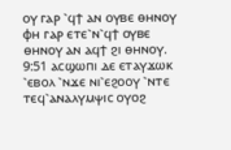ⲟⲩ ⲅⲁⲣ ⳿ϥϯ ⲁⲛ ⲟⲩⲃⲉ ⲑⲏⲛⲟⲩ ⲫⲏ ⲅⲁⲣ ⲉⲧⲉ⳿ⲛ⳿ϥϯ ⲟⲩⲃⲉ ⲑⲏⲛⲟⲩ ⲁⲛ ⲁϥϯ ϩⲓ ⲑⲏⲛⲟⲩ.
9:51 ⲁⲥϣⲱⲡⲓ ⲇⲉ ⲉⲧⲁⲩϫⲱⲕ ⳿ⲉⲃⲟⲗ ⳿ⲛϫⲉ ⲛⲓ⳿ⲉϩⲟⲟⲩ ⳿ⲛⲧⲉ ⲧⲉϥ⳿ⲁⲛⲁⲗⲩⲙⲯⲓⲥ ⲟⲩⲟϩ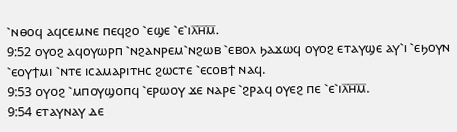⳿ⲛⲑⲟϥ ⲁϥⲥⲉⲙⲛⲉ ⲡⲉϥϩⲟ ⳿ⲉϣⲉ ⳿ⲉ⳿ⲓⲗ̅ⲏ̅ⲙ̅.
9:52 ⲟⲩⲟϩ ⲁϥⲟⲩⲱⲣⲡ ⳿ⲛϩⲁⲛⲣⲉⲙ⳿ⲛϩⲱⲃ ⳿ⲉⲃⲟⲗ ϧⲁϫⲱϥ ⲟⲩⲟϩ ⲉⲧⲁⲩϣⲉ ⲁⲩ⳿ⲓ ⳿ⲉϧⲟⲩⲛ ⳿ⲉⲟⲩϯⲙⲓ ⳿ⲛⲧⲉ ⲓⲥⲁⲙⲁⲣⲓⲧⲏⲥ ϩⲱⲥⲧⲉ ⳿ⲉⲥⲟⲃϯ ⲛⲁϥ.
9:53 ⲟⲩⲟϩ ⳿ⲙⲡⲟⲩϣⲟⲡϥ ⳿ⲉⲣⲱⲟⲩ ϫⲉ ⲛⲁⲣⲉ ⳿ϩⲣⲁϥ ⲟⲩⲉϩ ⲡⲉ ⳿ⲉ⳿ⲓⲗ̅ⲏ̅ⲙ̅.
9:54 ⲉⲧⲁⲩⲛⲁⲩ ⲇⲉ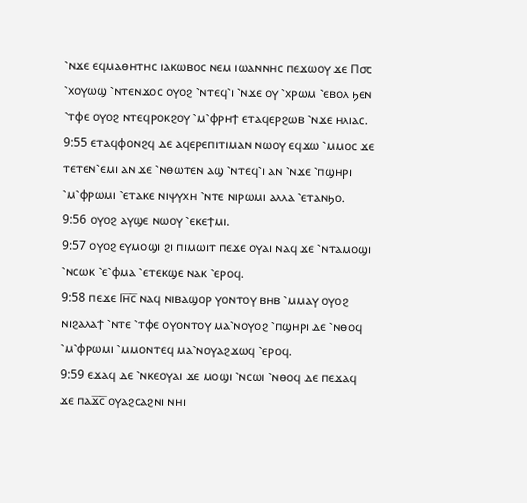⳿ⲛϫⲉ ⲉϥⲙⲁⲑⲏⲧⲏⲥ ⲓⲁⲕⲱⲃⲟⲥ ⲛⲉⲙ ⲓⲱⲁⲛⲛⲏⲥ ⲡⲉϫⲱⲟⲩ ϫⲉ Ⲡ⳪ ⳿ⲭⲟⲩⲱϣ ⳿ⲛⲧⲉⲛϫⲟⲥ ⲟⲩⲟϩ ⳿ⲛⲧⲉϥ⳿ⲓ ⳿ⲛϫⲉ ⲟⲩ ⳿ⲭⲣⲱⲙ ⳿ⲉⲃⲟⲗ ϧⲉⲛ ⳿ⲧⲫⲉ ⲟⲩⲟϩ ⲛⲧⲉϥⲣⲟⲕϩⲟⲩ ⳿ⲙ⳿ⲫⲣⲏϯ ⲉⲧⲁϥⲉⲣϩⲱⲃ ⳿ⲛϫⲉ ⲏⲗⲓⲁⲥ.
9:55 ⲉⲧⲁϥⲫⲟⲛϩϥ ⲇⲉ ⲁϥⲉⲣⲉⲡⲓⲧⲓⲙⲁⲛ ⲛⲱⲟⲩ ⲉϥϫⲱ ⳿ⲙⲙⲟⲥ ϫⲉ ⲧⲉⲧⲉⲛ⳿ⲉⲙⲓ ⲁⲛ ϫⲉ ⳿ⲛⲑⲱⲧⲉⲛ ⲁϣ ⳿ⲛⲧⲉϥ⳿ⲓ ⲁⲛ ⳿ⲛϫⲉ ⳿ⲡϣⲏⲣⲓ ⳿ⲙ⳿ⲫⲣⲱⲙⲓ ⳿ⲉⲧⲁⲕⲉ ⲛⲓⲯⲩⲭⲏ ⳿ⲛⲧⲉ ⲛⲓⲣⲱⲙⲓ ⲁⲗⲗⲁ ⳿ⲉⲧⲁⲛϧⲟ.
9:56 ⲟⲩⲟϩ ⲁⲩϣⲉ ⲛⲱⲟⲩ ⳿ⲉⲕⲉϯⲙⲓ.
9:57 ⲟⲩⲟϩ ⲉⲩⲙⲟϣⲓ ϩⲓ ⲡⲓⲙⲱⲓⲧ ⲡⲉϫⲉ ⲟⲩⲁⲓ ⲛⲁϥ ϫⲉ ⳿ⲛⲧⲁⲙⲟϣⲓ ⳿ⲛⲥⲱⲕ ⳿ⲉ⳿ⲫⲙⲁ ⳿ⲉⲧⲉⲕϣⲉ ⲛⲁⲕ ⳿ⲉⲣⲟϥ.
9:58 ⲡⲉϫⲉ Ⲓⲏ̅ⲥ̅ ⲛⲁϥ ⲛⲓⲃⲁϣⲟⲣ ⲩⲟⲛⲧⲟⲩ ⲃⲏⲃ ⳿ⲙⲙⲁⲩ ⲟⲩⲟϩ ⲛⲓϩⲁⲗⲁϯ ⳿ⲛⲧⲉ ⳿ⲧⲫⲉ ⲟⲩⲟⲛⲧⲟⲩ ⲙⲁ⳿ⲛⲟⲩⲟϩ ⳿ⲡϣⲏⲣⲓ ⲇⲉ ⳿ⲛⲑⲟϥ ⳿ⲙ⳿ⲫⲣⲱⲙⲓ ⳿ⲙⲙⲟⲛⲧⲉϥ ⲙⲁ⳿ⲛⲟⲩⲁϩϫⲱϥ ⳿ⲉⲣⲟϥ.
9:59 ⲉϫⲁϥ ⲇⲉ ⳿ⲛⲕⲉⲟⲩⲁⲓ ϫⲉ ⲙⲟϣⲓ ⳿ⲛⲥⲱⲓ ⳿ⲛⲑⲟϥ ⲇⲉ ⲡⲉϫⲁϥ ϫⲉ ⲡⲁϫ̅ⲥ̅ ⲟⲩⲁϩⲥⲁϩⲛⲓ ⲛⲏⲓ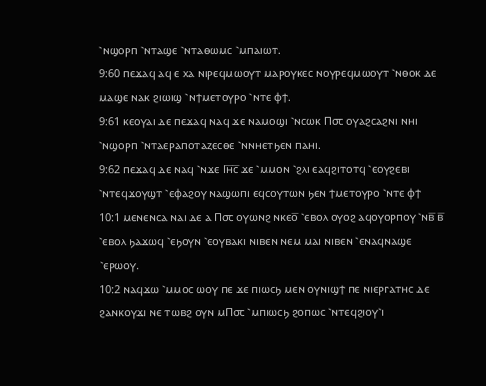⳿ⲛϣⲟⲣⲡ ⳿ⲛⲧⲁϣⲉ ⳿ⲛⲧⲁⲑⲱⲙⲥ ⳿ⲙⲡⲁⲓⲱⲧ.
9:60 ⲡⲉϫⲁϥ ⲁϥ ⲉ ⲭⲁ ⲛⲓⲣⲉϥⲙⲱⲟⲩⲧ ⲙⲁⲣⲟⲩⲕⲉⲥ ⲛⲟⲩⲣⲉϥⲙⲱⲟⲩⲧ ⳿ⲛⲑⲟⲕ ⲇⲉ ⲙⲁϣⲉ ⲛⲁⲕ ϩⲓⲱⲓϣ ⳿ⲛϯⲙⲉⲧⲟⲩⲣⲟ ⳿ⲛⲧⲉ ⲫϯ.
9:61 ⲕⲉⲟⲩⲁⲓ ⲇⲉ ⲡⲉϫⲁϥ ⲛⲁϥ ϫⲉ ⲛⲁⲙⲟϣⲓ ⳿ⲛⲥⲱⲕ Ⲡ⳪ ⲟⲩⲁϩⲥⲁϩⲛⲓ ⲛⲏⲓ ⳿ⲛϣⲟⲣⲡ ⳿ⲛⲧⲁⲉⲣⲁⲡⲟⲧⲁⲍⲉⲥⲑⲉ ⳿ⲛⲛⲏⲉⲧϧⲉⲛ ⲡⲁⲏⲓ.
9:62 ⲡⲉϫⲁϥ ⲇⲉ ⲛⲁϥ ⳿ⲛϫⲉ Ⲓⲏ̅ⲥ̅ ϫⲉ ⳿ⲙⲙⲟⲛ ⳿ϩⲗⲓ ⲉⲁϥϩⲓⲧⲟⲧϥ ⳿ⲉⲟⲩϩⲉⲃⲓ ⳿ⲛⲧⲉϥϫⲟⲩϣⲧ ⳿ⲉⲫⲁϩⲟⲩ ⲛⲁϣⲱⲡⲓ ⲉϥⲥⲟⲩⲧⲱⲛ ϧⲉⲛ ϯⲙⲉⲧⲟⲩⲣⲟ ⳿ⲛⲧⲉ ⲫϯ
10:1 ⲙⲉⲛⲉⲛⲥⲁ ⲛⲁⲓ ⲇⲉ ⲁ Ⲡ⳪ ⲟⲩⲱⲛϩ ⲛⲕⲉⲟ̅ ⳿ⲉⲃⲟⲗ ⲟⲩⲟϩ ⲁϥⲟⲩⲟⲣⲡⲟⲩ ⳿ⲛⲃ̅ ⲃ̅ ⳿ⲉⲃⲟⲗ ϧⲁϫⲱϥ ⳿ⲉϧⲟⲩⲛ ⳿ⲉⲟⲩⲃⲁⲕⲓ ⲛⲓⲃⲉⲛ ⲛⲉⲙ ⲙⲁⲓ ⲛⲓⲃⲉⲛ ⳿ⲉⲛⲁϥⲛⲁϣⲉ ⳿ⲉⲣⲱⲟⲩ.
10:2 ⲛⲁϥϫⲱ ⳿ⲙⲙⲟⲥ ⲱⲟⲩ ⲡⲉ ϫⲉ ⲡⲓⲱⲥϧ ⲙⲉⲛ ⲟⲩⲛⲓϣϯ ⲡⲉ ⲛⲓⲉⲣⲅⲁⲧⲏⲥ ⲇⲉ ϩⲁⲛⲕⲟⲩϫⲓ ⲛⲉ ⲧⲱⲃϩ ⲟⲩⲛ ⲙⲠ⳪ ⳿ⲙⲡⲓⲱⲥϧ ϩⲟⲡⲱⲥ ⳿ⲛⲧⲉϥϩⲓⲟⲩ⳿ⲓ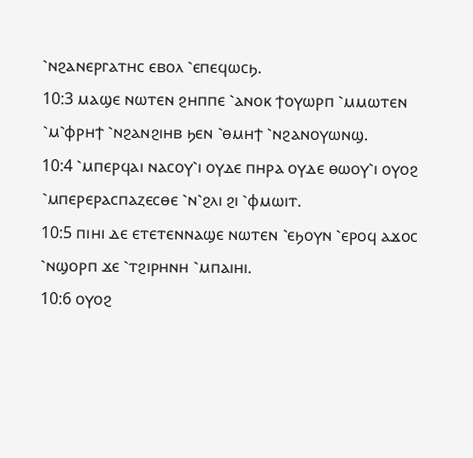⳿ⲛϩⲁⲛⲉⲣⲅⲁⲧⲏⲥ ⲉⲃⲟⲗ ⳿ⲉⲡⲉϥⲱⲥϧ.
10:3 ⲙⲁϣⲉ ⲛⲱⲧⲉⲛ ϩⲏⲡⲡⲉ ⳿ⲁⲛⲟⲕ ϯⲟⲩⲱⲣⲡ ⳿ⲙⲙⲱⲧⲉⲛ ⳿ⲙ⳿ⲫⲣⲏϯ ⳿ⲛϩⲁⲛϩⲓⲏⲃ ϧⲉⲛ ⳿ⲑⲙⲏϯ ⳿ⲛϩⲁⲛⲟⲩⲱⲛϣ.
10:4 ⳿ⲙⲡⲉⲣϥⲁⲓ ⲛⲁⲥⲟⲩ⳿ⲓ ⲟⲩⲇⲉ ⲡⲏⲣⲁ ⲟⲩⲇⲉ ⲑⲱⲟⲩ⳿ⲓ ⲟⲩⲟϩ ⳿ⲙⲡⲉⲣⲉⲣⲁⲥⲡⲁⲍⲉⲥⲑⲉ ⳿ⲛ⳿ϩⲗⲓ ϩⲓ ⳿ⲫⲙⲱⲓⲧ.
10:5 ⲡⲓⲏⲓ ⲇⲉ ⲉⲧⲉⲧⲉⲛⲛⲁϣⲉ ⲛⲱⲧⲉⲛ ⳿ⲉϧⲟⲩⲛ ⳿ⲉⲣⲟϥ ⲁϫⲟⲥ ⳿ⲛϣⲟⲣⲡ ϫⲉ ⳿ⲧϩⲓⲣⲏⲛⲏ ⳿ⲙⲡⲁⲓⲏⲓ.
10:6 ⲟⲩⲟϩ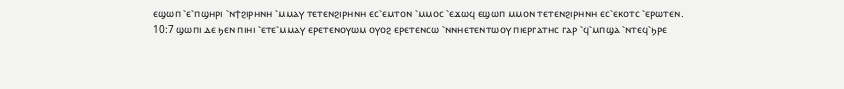ⲉϣⲱⲡ ⳿ⲉ⳿ⲡϣⲏⲣⲓ ⳿ⲛϯϩⲓⲣⲏⲛⲏ ⳿ⲙⲙⲁⲩ ⲧⲉⲧⲉⲛϩⲓⲣⲏⲛⲏ ⲉⲥ⳿ⲉⲙⲧⲟⲛ ⳿ⲙⲙⲟⲥ ⳿ⲉϫⲱϥ ⲉϣⲱⲡ ⲙⲙⲟⲛ ⲧⲉⲧⲉⲛϩⲓⲣⲏⲛⲏ ⲉⲥ⳿ⲉⲕⲟⲧⲥ ⳿ⲉⲣⲱⲧⲉⲛ.
10:7 ϣⲱⲡⲓ ⲇⲉ ϧⲉⲛ ⲡⲓⲏⲓ ⳿ⲉⲧⲉ⳿ⲙⲙⲁⲩ ⲉⲣⲉⲧⲉⲛⲟⲩⲱⲙ ⲟⲩⲟϩ ⲉⲣⲉⲧⲉⲛⲥⲱ ⳿ⲛⲛⲏⲉⲧⲉⲛⲧⲱⲟⲩ ⲡⲓⲉⲣⲅⲁⲧⲏⲥ ⲅⲁⲣ ⳿ϥ⳿ⲙⲡϣⲁ ⳿ⲛⲧⲉϥ⳿ϧⲣⲉ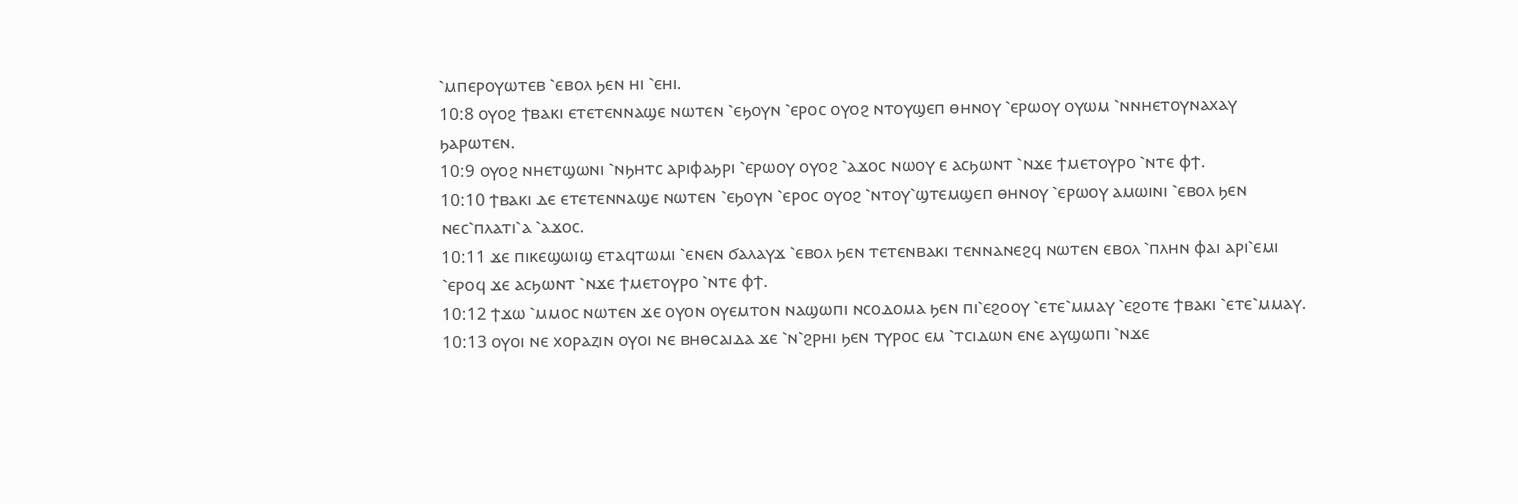⳿ⲙⲡⲉⲣⲟⲩⲱⲧⲉⲃ ⳿ⲉⲃⲟⲗ ϧⲉⲛ ⲏⲓ ⳿ⲉⲏⲓ.
10:8 ⲟⲩⲟϩ ϯⲃⲁⲕⲓ ⲉⲧⲉⲧⲉⲛⲛⲁϣⲉ ⲛⲱⲧⲉⲛ ⳿ⲉϧⲟⲩⲛ ⳿ⲉⲣⲟⲥ ⲟⲩⲟϩ ⲛⲧⲟⲩϣⲉⲡ ⲑⲏⲛⲟⲩ ⳿ⲉⲣⲱⲟⲩ ⲟⲩⲱⲙ ⳿ⲛⲛⲏⲉⲧⲟⲩⲛⲁⲭⲁⲩ ϧⲁⲣⲱⲧⲉⲛ.
10:9 ⲟⲩⲟϩ ⲛⲏⲉⲧϣⲱⲛⲓ ⳿ⲛϧⲏⲧⲥ ⲁⲣⲓⲫⲁϧⲣⲓ ⳿ⲉⲣⲱⲟⲩ ⲟⲩⲟϩ ⳿ⲁϫⲟⲥ ⲛⲱⲟⲩ ⲉ ⲁⲥϧⲱⲛⲧ ⳿ⲛϫⲉ ϯⲙⲉⲧⲟⲩⲣⲟ ⳿ⲛⲧⲉ ⲫϯ.
10:10 ϯⲃⲁⲕⲓ ⲇⲉ ⲉⲧⲉⲧⲉⲛⲛⲁϣⲉ ⲛⲱⲧⲉⲛ ⳿ⲉϧⲟⲩⲛ ⳿ⲉⲣⲟⲥ ⲟⲩⲟϩ ⳿ⲛⲧⲟⲩ⳿ϣⲧⲉⲙϣⲉⲡ ⲑⲏⲛⲟⲩ ⳿ⲉⲣⲱⲟⲩ ⲁⲙⲱⲓⲛⲓ ⳿ⲉⲃⲟⲗ ϧⲉⲛ ⲛⲉⲥ⳿ⲡⲗⲁⲧⲓ⳿ⲁ ⳿ⲁϫⲟⲥ.
10:11 ϫⲉ ⲡⲓⲕⲉϣⲱⲓϣ ⲉⲧⲁϥⲧⲱⲙⲓ ⳿ⲉⲛⲉⲛ ϭⲁⲗⲁⲩϫ ⳿ⲉⲃⲟⲗ ϧⲉⲛ ⲧⲉⲧⲉⲛⲃⲁⲕⲓ ⲧⲉⲛⲛⲁⲛⲉϩϥ ⲛⲱⲧⲉⲛ ⲉⲃⲟⲗ ⳿ⲡⲗⲏⲛ ⲫⲁⲓ ⲁⲣⲓ⳿ⲉⲙⲓ ⳿ⲉⲣⲟϥ ϫⲉ ⲁⲥϧⲱⲛⲧ ⳿ⲛϫⲉ ϯⲙⲉⲧⲟⲩⲣⲟ ⳿ⲛⲧⲉ ⲫϯ.
10:12 ϯϫⲱ ⳿ⲙⲙⲟⲥ ⲛⲱⲧⲉⲛ ϫⲉ ⲟⲩⲟⲛ ⲟⲩⲉⲙⲧⲟⲛ ⲛⲁϣⲱⲡⲓ ⲛⲥⲟⲇⲟⲙⲁ ϧⲉⲛ ⲡⲓ⳿ⲉϩⲟⲟⲩ ⳿ⲉⲧⲉ⳿ⲙⲙⲁⲩ ⳿ⲉϩⲟⲧⲉ ϯⲃⲁⲕⲓ ⳿ⲉⲧⲉ⳿ⲙⲙⲁⲩ.
10:13 ⲟⲩⲟⲓ ⲛⲉ ⲭⲟⲣⲁⲍⲓⲛ ⲟⲩⲟⲓ ⲛⲉ ⲃⲏⲑⲥⲁⲓⲇⲁ ϫⲉ ⳿ⲛ⳿ϩⲣⲏⲓ ϧⲉⲛ ⲧⲩⲣⲟⲥ ⲉⲙ ⳿ⲧⲥⲓⲇⲱⲛ ⲉⲛⲉ ⲁⲩϣⲱⲡⲓ ⳿ⲛϫⲉ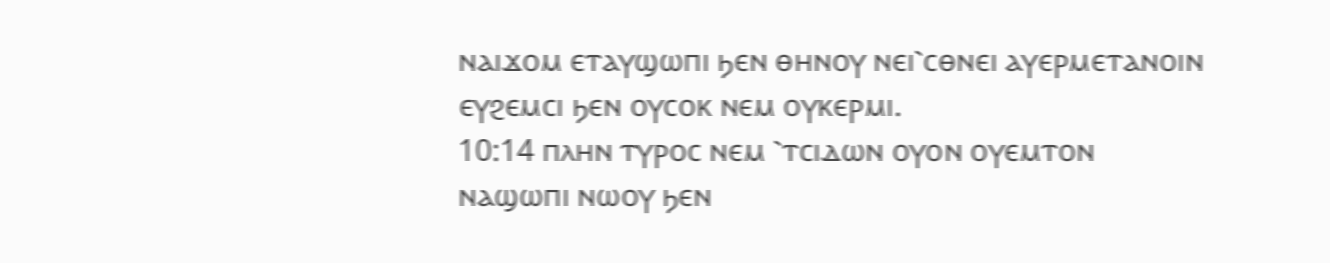ⲛⲁⲓϫⲟⲙ ⲉⲧⲁⲩϣⲱⲡⲓ ϧⲉⲛ ⲑⲏⲛⲟⲩ ⲛⲉⲓ⳿ⲥⲑⲛⲉⲓ ⲁⲩⲉⲣⲙⲉⲧⲁⲛⲟⲓⲛ ⲉⲩϩⲉⲙⲥⲓ ϧⲉⲛ ⲟⲩⲥⲟⲕ ⲛⲉⲙ ⲟⲩⲕⲉⲣⲙⲓ.
10:14 ⲡⲗⲏⲛ ⲧⲩⲣⲟⲥ ⲛⲉⲙ ⳿ⲧⲥⲓⲇⲱⲛ ⲟⲩⲟⲛ ⲟⲩⲉⲙⲧⲟⲛ ⲛⲁϣⲱⲡⲓ ⲛⲱⲟⲩ ϧⲉⲛ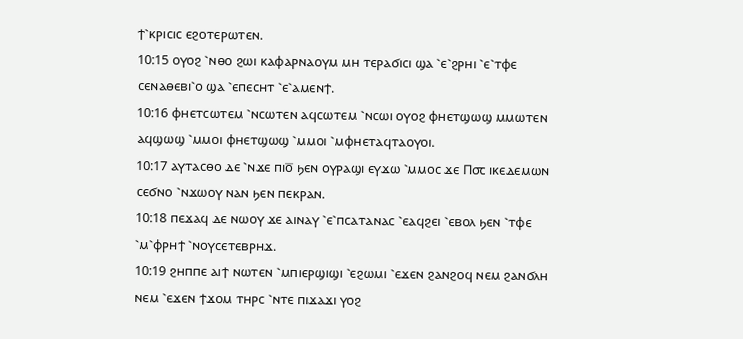ϯ⳿ⲕⲣⲓⲥⲓⲥ ⲉϩⲟⲧⲉⲣⲱⲧⲉⲛ.
10:15 ⲟⲩⲟϩ ⳿ⲛⲑⲟ ϩⲱⲓ ⲕⲁⲫⲁⲣⲛⲁⲟⲩⲙ ⲙⲏ ⲧⲉⲣⲁϭⲓⲥⲓ ϣⲁ ⳿ⲉ⳿ϩⲣⲏⲓ ⳿ⲉ⳿ⲧⲫⲉ ⲥⲉⲛⲁⲑⲉⲃⲓ⳿ⲟ ϣⲁ ⳿ⲉⲡⲉⲥⲏⲧ ⳿ⲉ⳿ⲁⲙⲉⲛϯ.
10:16 ⲫⲏⲉⲧⲥⲱⲧⲉⲙ ⳿ⲛⲥⲱⲧⲉⲛ ⲁϥⲥⲱⲧⲉⲙ ⳿ⲛⲥⲱⲓ ⲟⲩⲟϩ ⲫⲏⲉⲧϣⲱϣ ⲙⲙⲱⲧⲉⲛ ⲁϥϣⲱϣ ⳿ⲙⲙⲟⲓ ⲫⲏⲉⲧϣⲱϣ ⳿ⲙⲙⲟⲓ ⳿ⲙⲫⲏⲉⲧⲁϥⲧⲁⲟⲩⲟⲓ.
10:17 ⲁⲩⲧⲁⲥⲑⲟ ⲇⲉ ⳿ⲛϫⲉ ⲡⲓⲟ̅ ϧⲉⲛ ⲟⲩⲣⲁϣⲓ ⲉⲩϫⲱ ⳿ⲙⲙⲟⲥ ϫⲉ Ⲡ⳪ ⲓⲕⲉⲇⲉⲙⲱⲛ ⲥⲉϭⲛⲟ ⳿ⲛϫⲱⲟⲩ ⲛⲁⲛ ϧⲉⲛ ⲡⲉⲕⲣⲁⲛ.
10:18 ⲡⲉϫⲁϥ ⲇⲉ ⲛⲱⲟⲩ ϫⲉ ⲁⲓⲛⲁⲩ ⳿ⲉ⳿ⲡⲥⲁⲧⲁⲛⲁⲥ ⳿ⲉⲁϥϩⲉⲓ ⳿ⲉⲃⲟⲗ ϧⲉⲛ ⳿ⲧⲫⲉ ⳿ⲙ⳿ⲫⲣⲏϯ ⳿ⲛⲟⲩⲥⲉⲧⲉⲃⲣⲏϫ.
10:19 ϩⲏⲡⲡⲉ ⲁⲓϯ ⲛⲱⲧⲉⲛ ⳿ⲙⲡⲓⲉⲣϣⲓϣⲓ ⳿ⲉϩⲱⲙⲓ ⳿ⲉϫⲉⲛ ϩⲁⲛϩⲟϥ ⲛⲉⲙ ϩⲁⲛϭⲗⲏ ⲛⲉⲙ ⳿ⲉϫⲉⲛ ϯϫⲟⲙ ⲧⲏⲣⲥ ⳿ⲛⲧⲉ ⲡⲓϫⲁϫⲓ ⲩⲟϩ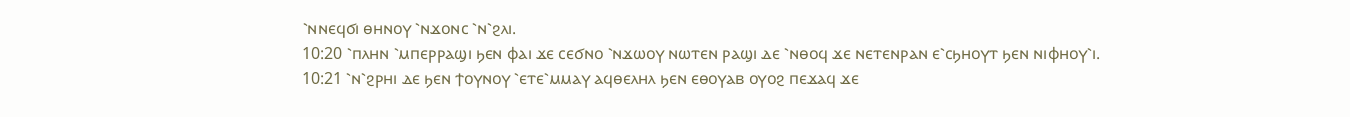⳿ⲛⲛⲉϥϭⲓ ⲑⲏⲛⲟⲩ ⳿ⲛϫⲟⲛⲥ ⳿ⲛ⳿ϩⲗⲓ.
10:20 ⳿ⲡⲗⲏⲛ ⳿ⲙⲡⲉⲣⲣⲁϣⲓ ϧⲉⲛ ⲫⲁⲓ ϫⲉ ⲥⲉϭⲛⲟ ⳿ⲛϫⲱⲟⲩ ⲛⲱⲧⲉⲛ ⲣⲁϣⲓ ⲇⲉ ⳿ⲛⲑⲟϥ ϫⲉ ⲛⲉⲧⲉⲛⲣⲁⲛ ⲉ⳿ⲥϧⲏⲟⲩⲧ ϧⲉⲛ ⲛⲓⲫⲏⲟⲩ⳿ⲓ.
10:21 ⳿ⲛ⳿ϩⲣⲏⲓ ⲇⲉ ϧⲉⲛ ϯⲟⲩⲛⲟⲩ ⳿ⲉⲧⲉ⳿ⲙⲙⲁⲩ ⲁϥⲑⲉⲗⲏⲗ ϧⲉⲛ ⲉⲑⲟⲩⲁⲃ ⲟⲩⲟϩ ⲡⲉϫⲁϥ ϫⲉ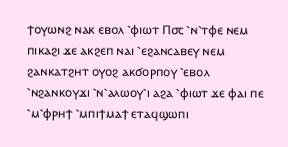ϯⲟⲩⲱⲛϩ ⲛⲁⲕ ⲉⲃⲟⲗ ⳿ⲫⲓⲱⲧ Ⲡ⳪ ⳿ⲛ⳿ⲧⲫⲉ ⲛⲉⲙ ⲡⲓⲕⲁϩⲓ ϫⲉ ⲁⲕϩⲉⲡ ⲛⲁⲓ ⳿ⲉϩⲁⲛⲥⲁⲃⲉⲩ ⲛⲉⲙ ϩⲁⲛⲕⲁⲧϩⲏⲧ ⲟⲩⲟϩ ⲁⲕϭⲟⲣⲡⲟⲩ ⳿ⲉⲃⲟⲗ ⳿ⲛϩⲁⲛⲕⲟⲩϫⲓ ⳿ⲛ⳿ⲁⲗⲱⲟⲩ⳿ⲓ ⲁϩⲁ ⳿ⲫⲓⲱⲧ ϫⲉ ⲫⲁⲓ ⲡⲉ ⳿ⲙ⳿ⲫⲣⲏϯ ⳿ⲙⲡⲓϯⲙⲁϯ ⲉⲧⲁϥϣⲱⲡⲓ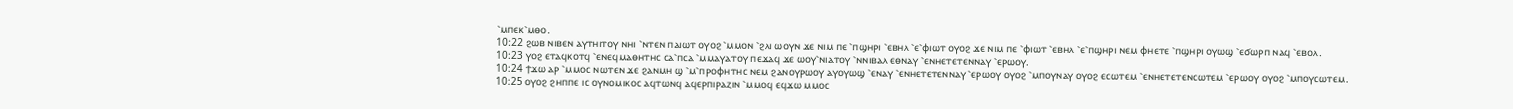⳿ⲙⲡⲉⲕ⳿ⲙⲑⲟ.
10:22 ϩⲱⲃ ⲛⲓⲃⲉⲛ ⲁⲩⲧⲏⲓⲧⲟⲩ ⲛⲏⲓ ⳿ⲛⲧⲉⲛ ⲡⲁⲓⲱⲧ ⲟⲩⲟϩ ⳿ⲙⲙⲟⲛ ⳿ϩⲗⲓ ⲱⲟⲩⲛ ϫⲉ ⲛⲓⲙ ⲡⲉ ⳿ⲡϣⲏⲣⲓ ⳿ⲉⲃⲏⲗ ⳿ⲉ⳿ⲫⲓⲱⲧ ⲟⲩⲟϩ ϫⲉ ⲛⲓⲙ ⲡⲉ ⳿ⲫⲓⲱⲧ ⳿ⲉⲃⲏⲗ ⳿ⲉ⳿ⲡϣⲏⲣⲓ ⲛⲉⲙ ⲫⲏⲉⲧⲉ ⳿ⲡϣⲏⲣⲓ ⲟⲩⲱϣ ⳿ⲉϭⲱⲣⲡ ⲛⲁϥ ⳿ⲉⲃⲟⲗ.
10:23 ⲩⲟϩ ⲉⲧⲁϥⲕⲟⲧϥ ⳿ⲉⲛⲉϥⲙⲁⲑⲏⲧⲏⲥ ⲥⲁ⳿ⲡⲥⲁ ⳿ⲙⲙⲁⲩⲁⲧⲟⲩ ⲡⲉϫⲁϥ ϫⲉ ⲱⲟⲩ⳿ⲛⲓⲁⲧⲟⲩ ⳿ⲛⲛⲓⲃⲁⲗ ⲉⲑⲛⲁⲩ ⳿ⲉⲛⲏⲉⲧⲉⲧⲉⲛⲛⲁⲩ ⳿ⲉⲣⲱⲟⲩ.
10:24 ϯϫⲱ ⲁⲣ ⳿ⲙⲙⲟⲥ ⲛⲱⲧⲉⲛ ϫⲉ ϩⲁⲛⲙⲏ ϣ ⳿ⲙ⳿ⲡⲣⲟⲫⲏⲧⲏⲥ ⲛⲉⲙ ϩⲁⲛⲟⲩⲣⲱⲟⲩ ⲁⲩⲟⲩⲱϣ ⳿ⲉⲛⲁⲩ ⳿ⲉⲛⲏⲉⲧⲉⲧⲉⲛⲛⲁⲩ ⳿ⲉⲣⲱⲟⲩ ⲟⲩⲟϩ ⳿ⲙⲡⲟⲩⲛⲁⲩ ⲟⲩⲟϩ ⲉⲥⲱⲧⲉⲙ ⳿ⲉⲛⲏⲉⲧⲉⲧⲉⲛⲥⲱⲧⲉⲙ ⳿ⲉⲣⲱⲟⲩ ⲟⲩⲟϩ ⳿ⲙⲡⲟⲩⲥⲱⲧⲉⲙ.
10:25 ⲟⲩⲟϩ ϩⲏⲡⲡⲉ ⲓⲥ ⲟⲩⲛⲟⲙⲓⲕⲟⲥ ⲁϥⲧⲱⲛϥ ⲁϥⲉⲣⲡⲓⲣⲁⲍⲓⲛ ⳿ⲙⲙⲟϥ ⲉϥϫⲱ ⲙⲙⲟⲥ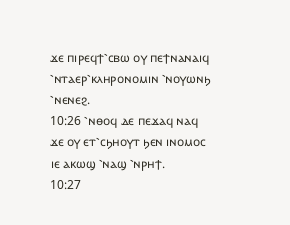ϫⲉ ⲡⲓⲣⲉϥϯ⳿ⲥⲃⲱ ⲟⲩ ⲡⲉϯⲛⲁⲛⲁⲓϥ ⳿ⲛⲧⲁⲉⲣ⳿ⲕⲗⲏⲣⲟⲛⲟⲙⲓⲛ ⳿ⲛⲟⲩⲱⲛϧ ⳿ⲛⲉⲛⲉϩ.
10:26 ⳿ⲛⲑⲟϥ ⲇⲉ ⲡⲉϫⲁϥ ⲛⲁϥ ϫⲉ ⲟⲩ ⲉⲧ⳿ⲥϧⲏⲟⲩⲧ ϧⲉⲛ ⲓⲛⲟⲙⲟⲥ ⲓⲉ ⲁⲕⲱϣ ⳿ⲛⲁϣ ⳿ⲛⲣⲏϯ.
10:27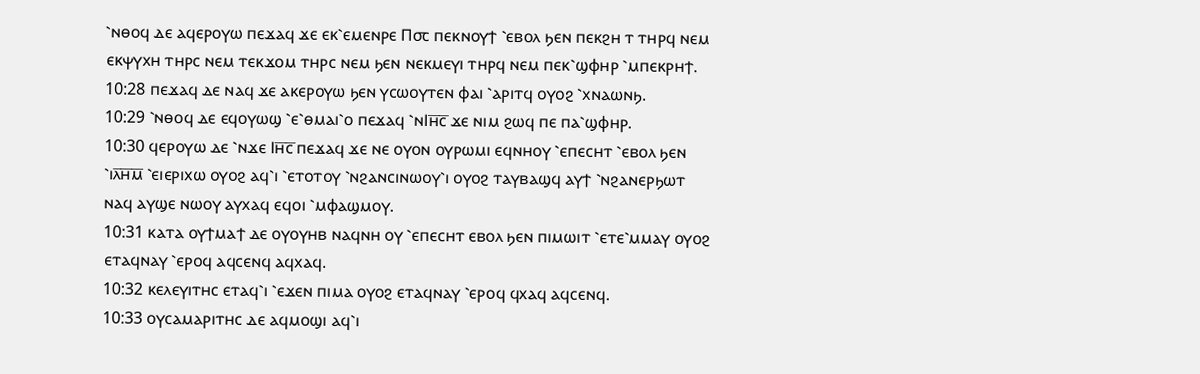⳿ⲛⲑⲟϥ ⲇⲉ ⲁϥⲉⲣⲟⲩⲱ ⲡⲉϫⲁϥ ϫⲉ ⲉⲕ⳿ⲉⲙⲉⲛⲣⲉ Ⲡ⳪ ⲡⲉⲕⲛⲟⲩϯ ⳿ⲉⲃⲟⲗ ϧⲉⲛ ⲡⲉⲕϩⲏ ⲧ ⲧⲏⲣϥ ⲛⲉⲙ ⲉⲕⲯⲩⲭⲏ ⲧⲏⲣⲥ ⲛⲉⲙ ⲧⲉⲕϫⲟⲙ ⲧⲏⲣⲥ ⲛⲉⲙ ϧⲉⲛ ⲛⲉⲕⲙⲉⲩⲓ ⲧⲏⲣϥ ⲛⲉⲙ ⲡⲉⲕ⳿ϣⲫⲏⲣ ⳿ⲙⲡⲉⲕⲣⲏϯ.
10:28 ⲡⲉϫⲁϥ ⲇⲉ ⲛⲁϥ ϫⲉ ⲁⲕⲉⲣⲟⲩⲱ ϧⲉⲛ ⲩⲥⲱⲟⲩⲧⲉⲛ ⲫⲁⲓ ⳿ⲁⲣⲓⲧϥ ⲟⲩⲟϩ ⳿ⲭⲛⲁⲱⲛϧ.
10:29 ⳿ⲛⲑⲟϥ ⲇⲉ ⲉϥⲟⲩⲱϣ ⳿ⲉ⳿ⲑⲙⲁⲓ⳿ⲟ ⲡⲉϫⲁϥ ⳿ⲛⲒⲏ̅ⲥ̅ ϫⲉ ⲛⲓⲙ ϩⲱϥ ⲡⲉ ⲡⲁ⳿ϣⲫⲏⲣ.
10:30 ϥⲉⲣⲟⲩⲱ ⲇⲉ ⳿ⲛϫⲉ Ⲓⲏ̅ⲥ̅ ⲡⲉϫⲁϥ ϫⲉ ⲛⲉ ⲟⲩⲟⲛ ⲟⲩⲣⲱⲙⲓ ⲉϥⲛⲏⲟⲩ ⳿ⲉⲡⲉⲥⲏⲧ ⳿ⲉⲃⲟⲗ ϧⲉⲛ ⳿ⲓⲗ̅ⲏ̅ⲙ̅ ⳿ⲉⲓⲉⲣⲓⲭⲱ ⲟⲩⲟϩ ⲁϥ⳿ⲓ ⳿ⲉⲧⲟⲧⲟⲩ ⳿ⲛϩⲁⲛⲥⲓⲛⲱⲟⲩ⳿ⲓ ⲟⲩⲟϩ ⲧⲁⲩⲃⲁϣϥ ⲁⲩϯ ⳿ⲛϩⲁⲛⲉⲣϧⲱⲧ ⲛⲁϥ ⲁⲩϣⲉ ⲛⲱⲟⲩ ⲁⲩⲭⲁϥ ⲉϥⲟⲓ ⳿ⲙⲫⲁϣⲙⲟⲩ.
10:31 ⲕⲁⲧⲁ ⲟⲩϯⲙⲁϯ ⲇⲉ ⲟⲩⲟⲩⲏⲃ ⲛⲁϥⲛⲏ ⲟⲩ ⳿ⲉⲡⲉⲥⲏⲧ ⲉⲃⲟⲗ ϧⲉⲛ ⲡⲓⲙⲱⲓⲧ ⳿ⲉⲧⲉ⳿ⲙⲙⲁⲩ ⲟⲩⲟϩ ⲉⲧⲁϥⲛⲁⲩ ⳿ⲉⲣⲟϥ ⲁϥⲥⲉⲛϥ ⲁϥⲭⲁϥ.
10:32 ⲕⲉⲗⲉⲩⲓⲧⲏⲥ ⲉⲧⲁϥ⳿ⲓ ⳿ⲉϫⲉⲛ ⲡⲓⲙⲁ ⲟⲩⲟϩ ⲉⲧⲁϥⲛⲁⲩ ⳿ⲉⲣⲟϥ ϥⲭⲁϥ ⲁϥⲥⲉⲛϥ.
10:33 ⲟⲩⲥⲁⲙⲁⲣⲓⲧⲏⲥ ⲇⲉ ⲁϥⲙⲟϣⲓ ⲁϥ⳿ⲓ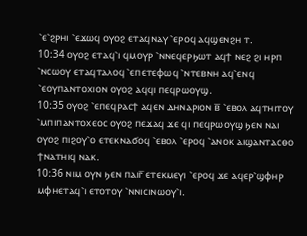⳿ⲉ⳿ϩⲣⲏⲓ ⳿ⲉϫⲱϥ ⲟⲩⲟϩ ⲉⲧⲁϥⲛⲁⲩ ⳿ⲉⲣⲟϥ ⲁϥϣⲉⲛϩⲏ ⲧ.
10:34 ⲟⲩⲟϩ ⲉⲧⲁϥ⳿ⲓ ϥⲙⲟⲩⲣ ⳿ⲛⲛⲉϥⲉⲣϧⲱⲧ ⲁϥϯ ⲛⲉϩ ϩⲓ ⲏⲣⲡ ⳿ⲛⲥⲱⲟⲩ ⲉⲧⲁϥⲧⲁⲗⲟϥ ⳿ⲉⲡⲉⲧⲉⲫⲱϥ ⳿ⲛⲧⲉⲃⲛⲏ ⲁϥ⳿ⲉⲛϥ ⳿ⲉⲟⲩⲡⲁⲛⲧⲟⲭⲓⲟⲛ ⲟⲩⲟϩ ⲁϥϥⲓ ⲡⲉϥⲣⲱⲟⲩϣ.
10:35 ⲟⲩⲟϩ ⳿ⲉⲡⲉϥⲣⲁⲥϯ ⲁϥⲉⲛ ⲇⲏⲛⲁⲣⲓⲟⲛ ⲃ̅ ⳿ⲉⲃⲟⲗ ⲁϥⲧⲏⲓⲧⲟⲩ ⳿ⲙⲡⲓⲡⲁⲛⲧⲟⲭⲉⲟⲥ ⲟⲩⲟϩ ⲡⲉϫⲁϥ ϫⲉ ϥⲓ ⲡⲉϥⲣⲱⲟⲩϣ ϧⲉⲛ ⲛⲁⲓ ⲟⲩⲟϩ ⲡⲓϩⲟⲩ⳿ⲟ ⲉⲧⲉⲕⲛⲁϭⲟϥ ⳿ⲉⲃⲟⲗ ⳿ⲉⲣⲟϥ ⳿ⲁⲛⲟⲕ ⲁⲓϣⲁⲛⲧⲁⲥⲑⲟ ϯⲛⲁⲧⲏⲓϥ ⲛⲁⲕ.
10:36 ⲛⲓⲙ ⲟⲩⲛ ϧⲉⲛ ⲡⲁⲓⲅ̅ ⲉⲧⲉⲕⲙⲉⲩⲓ ⳿ⲉⲣⲟϥ ϫⲉ ⲁϥⲉⲣ⳿ϣⲫⲏⲣ ⲙⲫⲏⲉⲧⲁϥ⳿ⲓ ⲉⲧⲟⲧⲟⲩ ⳿ⲛⲛⲓⲥⲓⲛⲱⲟⲩ⳿ⲓ.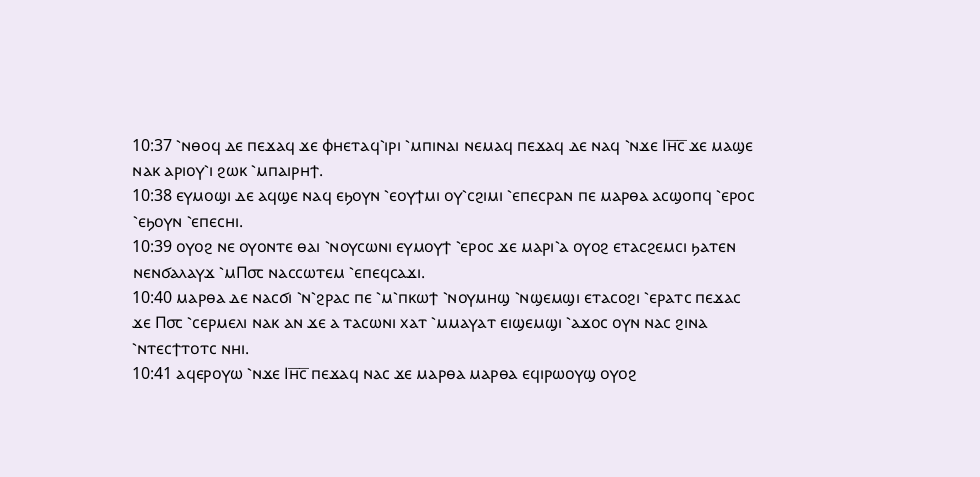10:37 ⳿ⲛⲑⲟϥ ⲇⲉ ⲡⲉϫⲁϥ ϫⲉ ⲫⲏⲉⲧⲁϥ⳿ⲓⲣⲓ ⳿ⲙⲡⲓⲛⲁⲓ ⲛⲉⲙⲁϥ ⲡⲉϫⲁϥ ⲇⲉ ⲛⲁϥ ⳿ⲛϫⲉ Ⲓⲏ̅ⲥ̅ ϫⲉ ⲙⲁϣⲉ ⲛⲁⲕ ⲁⲣⲓⲟⲩ⳿ⲓ ϩⲱⲕ ⳿ⲙⲡⲁⲓⲣⲏϯ.
10:38 ⲉⲩⲙⲟϣⲓ ⲇⲉ ⲁϥϣⲉ ⲛⲁϥ ⲉϧⲟⲩⲛ ⳿ⲉⲟⲩϯⲙⲓ ⲟⲩ⳿ⲥϩⲓⲙⲓ ⳿ⲉⲡⲉⲥⲣⲁⲛ ⲡⲉ ⲙⲁⲣⲑⲁ ⲁⲥϣⲟⲡϥ ⳿ⲉⲣⲟⲥ ⳿ⲉϧⲟⲩⲛ ⳿ⲉⲡⲉⲥⲏⲓ.
10:39 ⲟⲩⲟϩ ⲛⲉ ⲟⲩⲟⲛⲧⲉ ⲑⲁⲓ ⳿ⲛⲟⲩⲥⲱⲛⲓ ⲉⲩⲙⲟⲩϯ ⳿ⲉⲣⲟⲥ ϫⲉ ⲙⲁⲣⲓ⳿ⲁ ⲟⲩⲟϩ ⲉⲧⲁⲥϩⲉⲙⲥⲓ ϧⲁⲧⲉⲛ ⲛⲉⲛϭⲁⲗⲁⲩϫ ⳿ⲙⲠ⳪ ⲛⲁⲥⲥⲱⲧⲉⲙ ⳿ⲉⲡⲉϥⲥⲁϫⲓ.
10:40 ⲙⲁⲣⲑⲁ ⲇⲉ ⲛⲁⲥϭⲓ ⳿ⲛ⳿ϩⲣⲁⲥ ⲡⲉ ⳿ⲙ⳿ⲡⲕⲱϯ ⳿ⲛⲟⲩⲙⲏϣ ⳿ⲛϣⲉⲙϣⲓ ⲉⲧⲁⲥⲟϩⲓ ⳿ⲉⲣⲁⲧⲥ ⲡⲉϫⲁⲥ ϫⲉ Ⲡ⳪ ⳿ⲥⲉⲣⲙⲉⲗⲓ ⲛⲁⲕ ⲁⲛ ϫⲉ ⲁ ⲧⲁⲥⲱⲛⲓ ⲭⲁⲧ ⳿ⲙⲙⲁⲩⲁⲧ ⲉⲓϣⲉⲙϣⲓ ⳿ⲁϫⲟⲥ ⲟⲩⲛ ⲛⲁⲥ ϩⲓⲛⲁ ⳿ⲛⲧⲉⲥϯⲧⲟⲧⲥ ⲛⲏⲓ.
10:41 ⲁϥⲉⲣⲟⲩⲱ ⳿ⲛϫⲉ Ⲓⲏ̅ⲥ̅ ⲡⲉϫⲁϥ ⲛⲁⲥ ϫⲉ ⲙⲁⲣⲑⲁ ⲙⲁⲣⲑⲁ ⲉϥⲓⲣⲱⲟⲩϣ ⲟⲩⲟϩ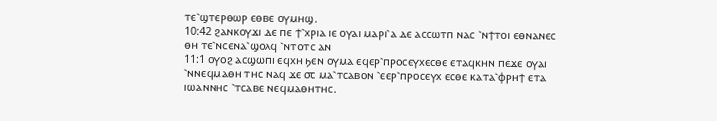ⲧⲉ⳿ϣⲧⲉⲣⲑⲱⲣ ⲉⲑⲃⲉ ⲟⲩⲙⲏϣ.
10:42 ϩⲁⲛⲕⲟⲩϫⲓ ⲇⲉ ⲡⲉ ϯ⳿ⲭⲣⲓⲁ ⲓⲉ ⲟⲩⲁⲓ ⲙⲁⲣⲓ⳿ⲁ ⲇⲉ ⲁⲥⲥⲱⲧⲡ ⲛⲁⲥ ⳿ⲛϯⲧⲟⲓ ⲉⲑⲛⲁⲛⲉⲥ ⲑⲏ ⲧⲉ⳿ⲛⲥⲉⲛⲁ⳿ϣⲟⲗϥ ⳿ⲛⲧⲟⲧⲥ ⲁⲛ
11:1 ⲟⲩⲟϩ ⲁⲥϣⲱⲡⲓ ⲉϥⲭⲏ ϧⲉⲛ ⲟⲩⲙⲁ ⲉϥⲉⲣ⳿ⲡⲣⲟⲥⲉⲩⲭⲉⲥⲑⲉ ⲉⲧⲁϥⲕⲏⲛ ⲡⲉϫⲉ ⲟⲩⲁⲓ ⳿ⲛⲛⲉϥⲙⲁⲑⲏ ⲧⲏⲥ ⲛⲁϥ ϫⲉ ⳪ ⲙⲁ⳿ⲧⲥⲁⲃⲟⲛ ⳿ⲉⲉⲣ⳿ⲡⲣⲟⲥⲉⲩⲭ ⲉⲥⲑⲉ ⲕⲁⲧⲁ⳿ⲫⲣⲏϯ ⲉⲧⲁ ⲓⲱⲁⲛⲛⲏⲥ ⳿ⲧⲥⲁⲃⲉ ⲛⲉϥⲙⲁⲑⲏⲧⲏⲥ.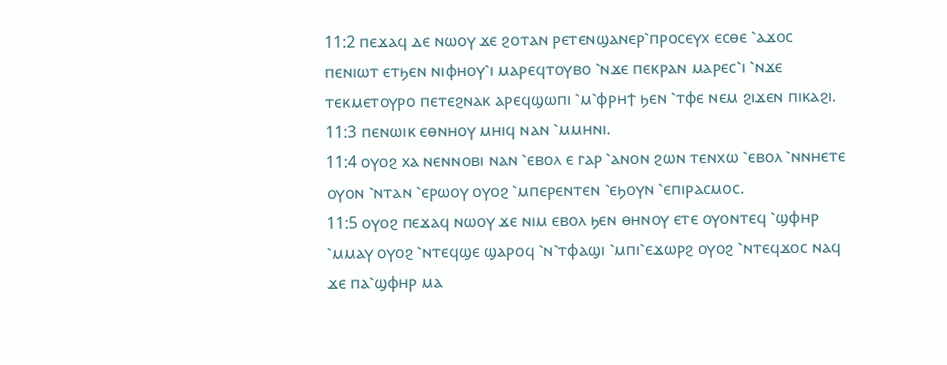11:2 ⲡⲉϫⲁϥ ⲇⲉ ⲛⲱⲟⲩ ϫⲉ ϩⲟⲧⲁⲛ ⲣⲉⲧⲉⲛϣⲁⲛⲉⲣ⳿ⲡⲣⲟⲥⲉⲩⲭ ⲉⲥⲑⲉ ⳿ⲁϫⲟⲥ ⲡⲉⲛⲓⲱⲧ ⲉⲧϧⲉⲛ ⲛⲓⲫⲏⲟⲩ⳿ⲓ ⲙⲁⲣⲉϥⲧⲟⲩⲃⲟ ⳿ⲛϫⲉ ⲡⲉⲕⲣⲁⲛ ⲙⲁⲣⲉⲥ⳿ⲓ ⳿ⲛϫⲉ ⲧⲉⲕⲙⲉⲧⲟⲩⲣⲟ ⲡⲉⲧⲉϩⲛⲁⲕ ⲁⲣⲉϥϣⲱⲡⲓ ⳿ⲙ⳿ⲫⲣⲏϯ ϧⲉⲛ ⳿ⲧⲫⲉ ⲛⲉⲙ ϩⲓϫⲉⲛ ⲡⲓⲕⲁϩⲓ.
11:3 ⲡⲉⲛⲱⲓⲕ ⲉⲑⲛⲏⲟⲩ ⲙⲏⲓϥ ⲛⲁⲛ ⳿ⲙⲙⲏⲛⲓ.
11:4 ⲟⲩⲟϩ ⲭⲁ ⲛⲉⲛⲛⲟⲃⲓ ⲛⲁⲛ ⳿ⲉⲃⲟⲗ ⲉ ⲅⲁⲣ ⳿ⲁⲛⲟⲛ ϩⲱⲛ ⲧⲉⲛⲭⲱ ⳿ⲉⲃⲟⲗ ⳿ⲛⲛⲏⲉⲧⲉ ⲟⲩⲟⲛ ⳿ⲛⲧⲁⲛ ⳿ⲉⲣⲱⲟⲩ ⲟⲩⲟϩ ⳿ⲙⲡⲉⲣⲉⲛⲧⲉⲛ ⳿ⲉϧⲟⲩⲛ ⳿ⲉⲡⲓⲣⲁⲥⲙⲟⲥ.
11:5 ⲟⲩⲟϩ ⲡⲉϫⲁϥ ⲛⲱⲟⲩ ϫⲉ ⲛⲓⲙ ⲉⲃⲟⲗ ϧⲉⲛ ⲑⲏⲛⲟⲩ ⲉⲧⲉ ⲟⲩⲟⲛⲧⲉϥ ⳿ϣⲫⲏⲣ ⳿ⲙⲙⲁⲩ ⲟⲩⲟϩ ⳿ⲛⲧⲉϥϣⲉ ϣⲁⲣⲟϥ ⳿ⲛ⳿ⲧⲫⲁϣⲓ ⳿ⲙⲡⲓ⳿ⲉϫⲱⲣϩ ⲟⲩⲟϩ ⳿ⲛⲧⲉϥϫⲟⲥ ⲛⲁϥ ϫⲉ ⲡⲁ⳿ϣⲫⲏⲣ ⲙⲁ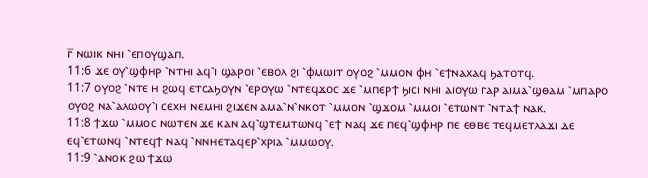ⲅ̅ ⲛⲱⲓⲕ ⲛⲏⲓ ⳿ⲉⲡⲟⲩϣⲁⲡ.
11:6 ϫⲉ ⲟⲩ⳿ϣⲫⲏⲣ ⳿ⲛⲧⲏⲓ ⲁϥ⳿ⲓ ϣⲁⲣⲟⲓ ⳿ⲉⲃⲟⲗ ϩⲓ ⳿ⲫⲙⲱⲓⲧ ⲟⲩⲟϩ ⳿ⲙⲙⲟⲛ ⲫⲏ ⳿ⲉϯⲛⲁⲭⲁϥ ϧⲁⲧⲟⲧϥ.
11:7 ⲟⲩⲟϩ ⳿ⲛⲧⲉ ⲏ ϩⲱϥ ⲉⲧⲥⲁϧⲟⲩⲛ ⳿ⲉⲣⲟⲩⲱ ⳿ⲛⲧⲉϥϫⲟⲥ ϫⲉ ⳿ⲙⲡⲉⲣϯ ϧⲓⲥⲓ ⲛⲏⲓ ⲁⲓⲟⲩⲱ ⲅⲁⲣ ⲁⲓⲙⲁ⳿ϣⲑⲁⲙ ⳿ⲙⲡⲁⲣⲟ ⲟⲩⲟϩ ⲛⲁ⳿ⲁⲗⲱⲟⲩ⳿ⲓ ⲥⲉⲭⲏ ⲛⲉⲙⲏⲓ ϩⲓϫⲉⲛ ⲁⲙⲁ⳿ⲛ⳿ⲛⲕⲟⲧ ⳿ⲙⲙⲟⲛ ⳿ϣϫⲟⲙ ⳿ⲙⲙⲟⲓ ⳿ⲉⲧⲱⲛⲧ ⳿ⲛⲧⲁϯ ⲛⲁⲕ.
11:8 ϯϫⲱ ⳿ⲙⲙⲟⲥ ⲛⲱⲧⲉⲛ ϫⲉ ⲕⲁⲛ ⲁϥ⳿ϣⲧⲉⲙⲧⲱⲛϥ ⳿ⲉϯ ⲛⲁϥ ϫⲉ ⲡⲉϥ⳿ϣⲫⲏⲣ ⲡⲉ ⲉⲑⲃⲉ ⲧⲉϥⲙⲉⲧⲗⲁϫⲓ ⲇⲉ ⲉϥ⳿ⲉⲧⲱⲛϥ ⳿ⲛⲧⲉϥϯ ⲛⲁϥ ⳿ⲛⲛⲏⲉⲧⲁϥⲉⲣ⳿ⲭⲣⲓⲁ ⳿ⲙⲙⲱⲟⲩ.
11:9 ⳿ⲁⲛⲟⲕ ϩⲱ ϯϫⲱ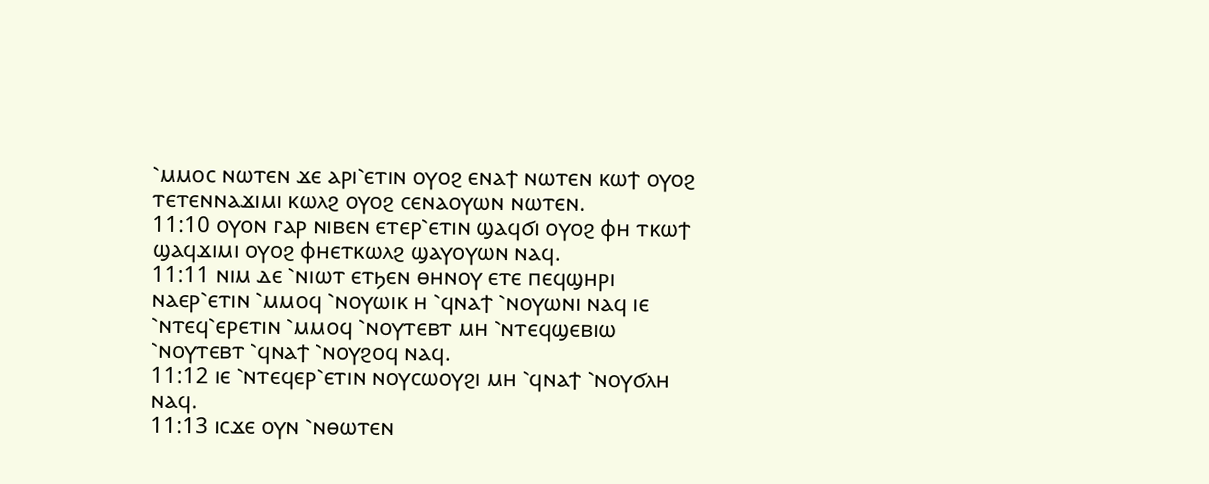⳿ⲙⲙⲟⲥ ⲛⲱⲧⲉⲛ ϫⲉ ⲁⲣⲓ⳿ⲉⲧⲓⲛ ⲟⲩⲟϩ ⲉⲛⲁϯ ⲛⲱⲧⲉⲛ ⲕⲱϯ ⲟⲩⲟϩ ⲧⲉⲧⲉⲛⲛⲁϫⲓⲙⲓ ⲕⲱⲗϩ ⲟⲩⲟϩ ⲥⲉⲛⲁⲟⲩⲱⲛ ⲛⲱⲧⲉⲛ.
11:10 ⲟⲩⲟⲛ ⲅⲁⲣ ⲛⲓⲃⲉⲛ ⲉⲧⲉⲣ⳿ⲉⲧⲓⲛ ϣⲁϥϭⲓ ⲟⲩⲟϩ ⲫⲏ ⲧⲕⲱϯ ϣⲁϥϫⲓⲙⲓ ⲟⲩⲟϩ ⲫⲏⲉⲧⲕⲱⲗϩ ϣⲁⲩⲟⲩⲱⲛ ⲛⲁϥ.
11:11 ⲛⲓⲙ ⲇⲉ ⳿ⲛⲓⲱⲧ ⲉⲧϧⲉⲛ ⲑⲏⲛⲟⲩ ⲉⲧⲉ ⲡⲉϥϣⲏⲣⲓ ⲛⲁⲉⲣ⳿ⲉⲧⲓⲛ ⳿ⲙⲙⲟϥ ⳿ⲛⲟⲩⲱⲓⲕ ⲏ ⳿ϥⲛⲁϯ ⳿ⲛⲟⲩⲱⲛⲓ ⲛⲁϥ ⲓⲉ ⳿ⲛⲧⲉϥ⳿ⲉⲣⲉⲧⲓⲛ ⳿ⲙⲙⲟϥ ⳿ⲛⲟⲩⲧⲉⲃⲧ ⲙⲏ ⳿ⲛⲧⲉϥϣⲉⲃⲓⲱ ⳿ⲛⲟⲩⲧⲉⲃⲧ ⳿ϥⲛⲁϯ ⳿ⲛⲟⲩϩⲟϥ ⲛⲁϥ.
11:12 ⲓⲉ ⳿ⲛⲧⲉϥⲉⲣ⳿ⲉⲧⲓⲛ ⲛⲟⲩⲥⲱⲟⲩϩⲓ ⲙⲏ ⳿ϥⲛⲁϯ ⳿ⲛⲟⲩϭⲗⲏ ⲛⲁϥ.
11:13 ⲓⲥϫⲉ ⲟⲩⲛ ⳿ⲛⲑⲱⲧⲉⲛ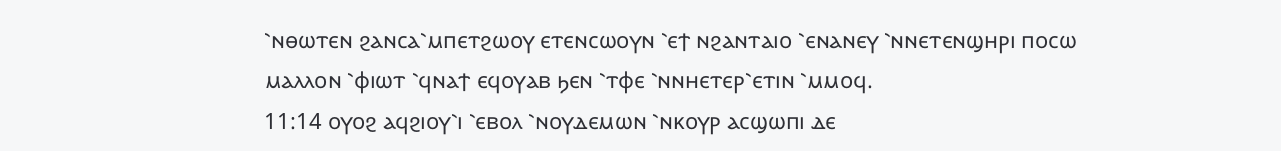⳿ⲛⲑⲱⲧⲉⲛ ϩⲁⲛⲥⲁ⳿ⲙⲡⲉⲧϩⲱⲟⲩ ⲉⲧⲉⲛⲥⲱⲟⲩⲛ ⳿ⲉϯ ⲛϩⲁⲛⲧⲁⲓⲟ ⳿ⲉⲛⲁⲛⲉⲩ ⳿ⲛⲛⲉⲧⲉⲛϣⲏⲣⲓ ⲡⲟⲥⲱ ⲙⲁⲗⲗⲟⲛ ⳿ⲫⲓⲱⲧ ⳿ϥⲛⲁϯ ⲉϥⲟⲩⲁⲃ ϧⲉⲛ ⳿ⲧⲫⲉ ⳿ⲛⲛⲏⲉⲧⲉⲣ⳿ⲉⲧⲓⲛ ⳿ⲙⲙⲟϥ.
11:14 ⲟⲩⲟϩ ⲁϥϩⲓⲟⲩ⳿ⲓ ⳿ⲉⲃⲟⲗ ⳿ⲛⲟⲩⲇⲉⲙⲱⲛ ⳿ⲛⲕⲟⲩⲣ ⲁⲥϣⲱⲡⲓ ⲇⲉ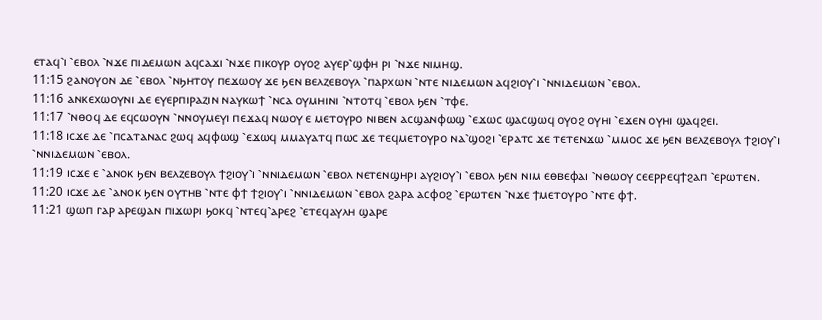ⲉⲧⲁϥ⳿ⲓ ⳿ⲉⲃⲟⲗ ⳿ⲛϫⲉ ⲡⲓⲇⲉⲙⲱⲛ ⲁϥⲥⲁϫⲓ ⳿ⲛϫⲉ ⲡⲓⲕⲟⲩⲣ ⲟⲩⲟϩ ⲁⲩⲉⲣ⳿ϣⲫⲏ ⲣⲓ ⳿ⲛϫⲉ ⲛⲓⲙⲏϣ.
11:15 ϩⲁⲛⲟⲩⲟⲛ ⲇⲉ ⳿ⲉⲃⲟⲗ ⳿ⲛϧⲏⲧⲟⲩ ⲡⲉϫⲱⲟⲩ ϫⲉ ϧⲉⲛ ⲃⲉⲗⲍⲉⲃⲟⲩⲗ ⳿ⲡⲁⲣⲭⲱⲛ ⳿ⲛⲧⲉ ⲛⲓⲇⲉⲙⲱⲛ ⲁϥϩⲓⲟⲩ⳿ⲓ ⳿ⲛⲛⲓⲇⲉⲙⲱⲛ ⳿ⲉⲃⲟⲗ.
11:16 ⲁⲛⲕⲉⲭⲱⲟⲩⲛⲓ ⲇⲉ ⲉⲩⲉⲣⲡⲓⲣⲁⲍⲓⲛ ⲛⲁⲩⲕⲱϯ ⳿ⲛⲥⲁ ⲟⲩⲙⲏⲓⲛⲓ ⳿ⲛⲧⲟⲧϥ ⳿ⲉⲃⲟⲗ ϧⲉⲛ ⳿ⲧⲫⲉ.
11:17 ⳿ⲛⲑⲟϥ ⲇⲉ ⲉϥⲥⲱⲟⲩⲛ ⳿ⲛⲛⲟⲩⲙⲉⲩⲓ ⲡⲉϫⲁϥ ⲛⲱⲟⲩ ⲉ ⲙⲉⲧⲟⲩⲣⲟ ⲛⲓⲃⲉⲛ ⲁⲥϣⲁⲛⲫⲱϣ ⳿ⲉϫⲱⲥ ϣⲁⲥϣⲱϥ ⲟⲩⲟϩ ⲟⲩⲏⲓ ⳿ⲉϫⲉⲛ ⲟⲩⲏⲓ ϣⲁϥϩⲉⲓ.
11:18 ⲓⲥϫⲉ ⲇⲉ ⳿ⲡⲥⲁⲧⲁⲛⲁⲥ ϩⲱϥ ⲁϥⲫⲱϣ ⳿ⲉϫⲱϥ ⲙⲙⲁⲩⲁⲧϥ ⲡⲱⲥ ϫⲉ ⲧⲉϥⲙⲉⲧⲟⲩⲣⲟ ⲛⲁ⳿ϣⲟϩⲓ ⳿ⲉⲣⲁⲧⲥ ϫⲉ ⲧⲉⲧⲉⲛϫⲱ ⳿ⲙⲙⲟⲥ ϫⲉ ϧⲉⲛ ⲃⲉⲗⲍⲉⲃⲟⲩⲗ ϯϩⲓⲟⲩ⳿ⲓ ⳿ⲛⲛⲓⲇⲉⲙⲱⲛ ⳿ⲉⲃⲟⲗ.
11:19 ⲓⲥϫⲉ ⲉ ⳿ⲁⲛⲟⲕ ϧⲉⲛ ⲃⲉⲗⲍⲉⲃⲟⲩⲗ ϯϩⲓⲟⲩ⳿ⲓ ⳿ⲛⲛⲓⲇⲉⲙⲱⲛ ⳿ⲉⲃⲟⲗ ⲛⲉⲧⲉⲛϣⲏⲣⲓ ⲁⲩϩⲓⲟⲩ⳿ⲓ ⳿ⲉⲃⲟⲗ ϧⲉⲛ ⲛⲓⲙ ⲉⲑⲃⲉⲫⲁⲓ ⳿ⲛⲑⲱⲟⲩ ⲥⲉⲉⲣⲣⲉϥϯϩⲁⲡ ⳿ⲉⲣⲱⲧⲉⲛ.
11:20 ⲓⲥϫⲉ ⲇⲉ ⳿ⲁⲛⲟⲕ ϧⲉⲛ ⲟⲩⲧⲏⲃ ⳿ⲛⲧⲉ ⲫϯ ϯϩⲓⲟⲩ⳿ⲓ ⳿ⲛⲛⲓⲇⲉⲙⲱⲛ ⳿ⲉⲃⲟⲗ ϩⲁⲣⲁ ⲁⲥⲫⲟϩ ⳿ⲉⲣⲱⲧⲉⲛ ⳿ⲛϫⲉ ϯⲙⲉⲧⲟⲩⲣⲟ ⳿ⲛⲧⲉ ⲫϯ.
11:21 ϣⲱⲡ ⲅⲁⲣ ⲁⲣⲉϣⲁⲛ ⲡⲓϫⲱⲣⲓ ϧⲟⲕϥ ⳿ⲛⲧⲉϥ⳿ⲁⲣⲉϩ ⳿ⲉⲧⲉϥⲁⲩⲗⲏ ϣⲁⲣⲉ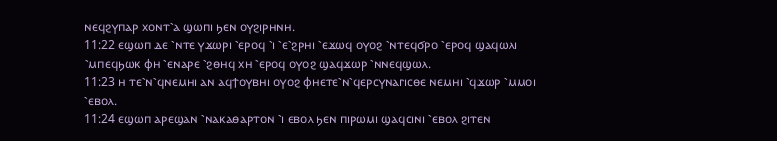ⲛⲉϥϩⲩⲡⲁⲣ ⲭⲟⲛⲧ⳿ⲁ ϣⲱⲡⲓ ϧⲉⲛ ⲟⲩϩⲓⲣⲏⲛⲏ.
11:22 ⲉϣⲱⲡ ⲇⲉ ⳿ⲛⲧⲉ ⲩϫⲱⲣⲓ ⳿ⲉⲣⲟϥ ⳿ⲓ ⳿ⲉ⳿ϩⲣⲏⲓ ⳿ⲉϫⲱϥ ⲟⲩⲟϩ ⳿ⲛⲧⲉϥϭⲣⲟ ⳿ⲉⲣⲟϥ ϣⲁϥⲱⲗⲓ ⳿ⲙⲡⲉϥϧⲱⲕ ⲫⲏ ⳿ⲉⲛⲁⲣⲉ ⳿ϩⲑⲏϥ ⲭⲏ ⳿ⲉⲣⲟϥ ⲟⲩⲟϩ ϣⲁϥϫⲱⲣ ⳿ⲛⲛⲉϥϣⲱⲗ.
11:23 ⲏ ⲧⲉ⳿ⲛ⳿ϥⲛⲉⲙⲏⲓ ⲁⲛ ⲁϥϯⲟⲩⲃⲏⲓ ⲟⲩⲟϩ ⲫⲏⲉⲧⲉ⳿ⲛ⳿ϥⲉⲣⲥⲩⲛⲁⲅⲓⲥⲑⲉ ⲛⲉⲙⲏⲓ ⳿ϥϫⲱⲣ ⳿ⲙⲙⲟⲓ ⳿ⲉⲃⲟⲗ.
11:24 ⲉϣⲱⲡ ⲁⲣⲉϣⲁⲛ ⳿ⲛⲁⲕⲁⲑⲁⲣⲧⲟⲛ ⳿ⲓ ⲉⲃⲟⲗ ϧⲉⲛ ⲡⲓⲣⲱⲙⲓ ϣⲁϥⲥⲓⲛⲓ ⳿ⲉⲃⲟⲗ ϩⲓⲧⲉⲛ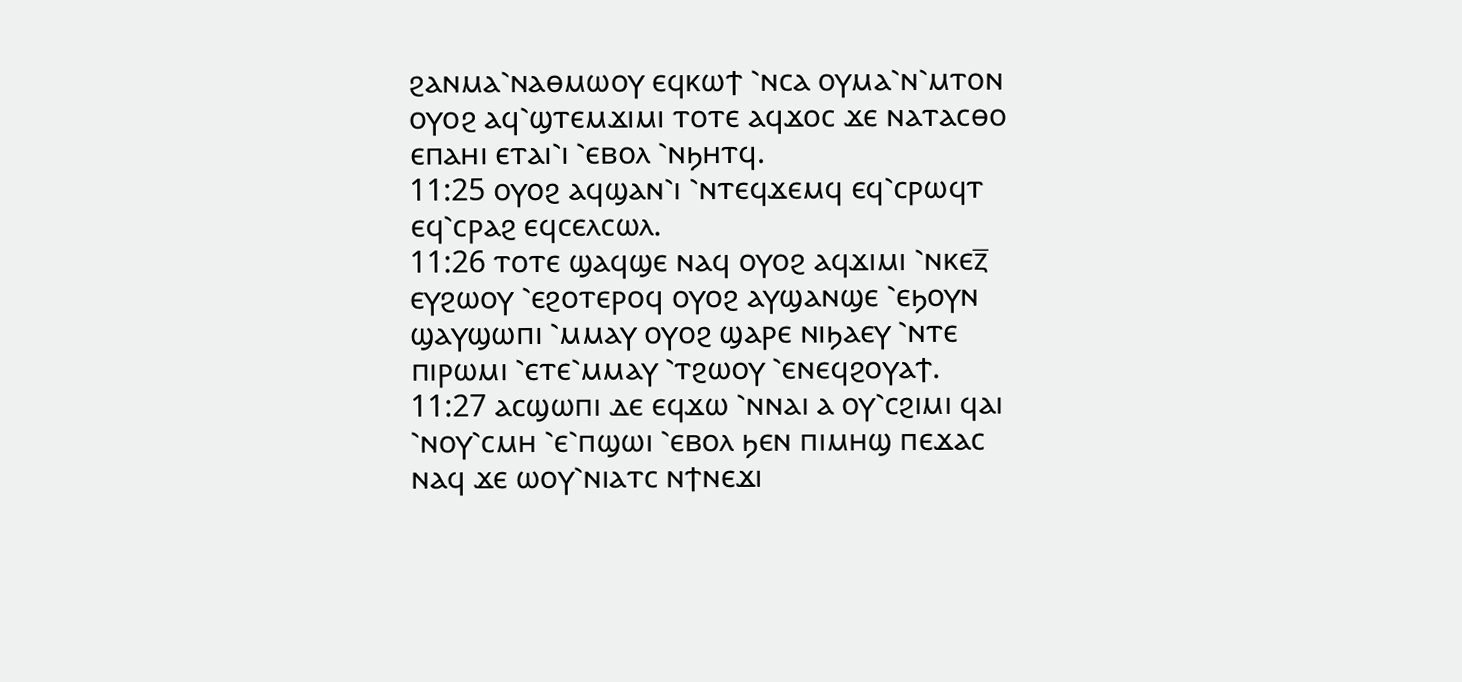ϩⲁⲛⲙⲁ⳿ⲛⲁⲑⲙⲱⲟⲩ ⲉϥⲕⲱϯ ⳿ⲛⲥⲁ ⲟⲩⲙⲁ⳿ⲛ⳿ⲙⲧⲟⲛ ⲟⲩⲟϩ ⲁϥ⳿ϣⲧⲉⲙϫⲓⲙⲓ ⲧⲟⲧⲉ ⲁϥϫⲟⲥ ϫⲉ ⲛⲁⲧⲁⲥⲑⲟ ⲉⲡⲁⲏⲓ ⲉⲧⲁⲓ⳿ⲓ ⳿ⲉⲃⲟⲗ ⳿ⲛϧⲏⲧϥ.
11:25 ⲟⲩⲟϩ ⲁϥϣⲁⲛ⳿ⲓ ⳿ⲛⲧⲉϥϫⲉⲙϥ ⲉϥ⳿ⲥⲣⲱϥⲧ ⲉϥ⳿ⲥⲣⲁϩ ⲉϥⲥⲉⲗⲥⲱⲗ.
11:26 ⲧⲟⲧⲉ ϣⲁϥϣⲉ ⲛⲁϥ ⲟⲩⲟϩ ⲁϥϫⲓⲙⲓ ⳿ⲛⲕⲉⲍ̅ ⲉⲩϩⲱⲟⲩ ⳿ⲉϩⲟⲧⲉⲣⲟϥ ⲟⲩⲟϩ ⲁⲩϣⲁⲛϣⲉ ⳿ⲉϧⲟⲩⲛ ϣⲁⲩϣⲱⲡⲓ ⳿ⲙⲙⲁⲩ ⲟⲩⲟϩ ϣⲁⲣⲉ ⲛⲓϧⲁⲉⲩ ⳿ⲛⲧⲉ ⲡⲓⲣⲱⲙⲓ ⳿ⲉⲧⲉ⳿ⲙⲙⲁⲩ ⳿ⲧϩⲱⲟⲩ ⳿ⲉⲛⲉϥϩⲟⲩⲁϯ.
11:27 ⲁⲥϣⲱⲡⲓ ⲇⲉ ⲉϥϫⲱ ⳿ⲛⲛⲁⲓ ⲁ ⲟⲩ⳿ⲥϩⲓⲙⲓ ϥⲁⲓ ⳿ⲛⲟⲩ⳿ⲥⲙⲏ ⳿ⲉ⳿ⲡϣⲱⲓ ⳿ⲉⲃⲟⲗ ϧⲉⲛ ⲡⲓⲙⲏϣ ⲡⲉϫⲁⲥ ⲛⲁϥ ϫⲉ ⲱⲟⲩ⳿ⲛⲓⲁⲧⲥ ⲛϯⲛⲉϫⲓ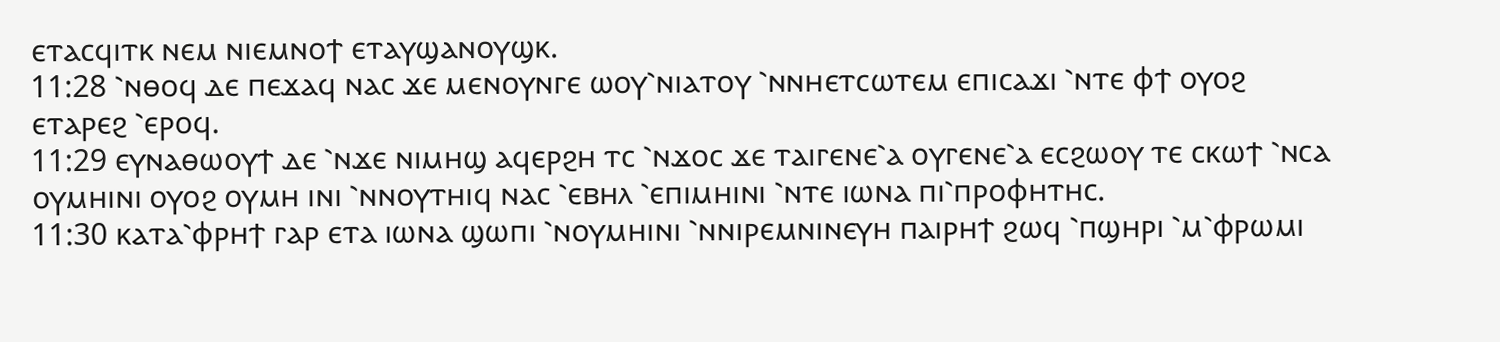ⲉⲧⲁⲥϥⲓⲧⲕ ⲛⲉⲙ ⲛⲓⲉⲙⲛⲟϯ ⲉⲧⲁⲩϣⲁⲛⲟⲩϣⲕ.
11:28 ⳿ⲛⲑⲟϥ ⲇⲉ ⲡⲉϫⲁϥ ⲛⲁⲥ ϫⲉ ⲙⲉⲛⲟⲩⲛⲅⲉ ⲱⲟⲩ⳿ⲛⲓⲁⲧⲟⲩ ⳿ⲛⲛⲏⲉⲧⲥⲱⲧⲉⲙ ⲉⲡⲓⲥⲁϫⲓ ⳿ⲛⲧⲉ ⲫϯ ⲟⲩⲟϩ ⲉⲧⲁⲣⲉϩ ⳿ⲉⲣⲟϥ.
11:29 ⲉⲩⲛⲁⲑⲱⲟⲩϯ ⲇⲉ ⳿ⲛϫⲉ ⲛⲓⲙⲏϣ ⲁϥⲉⲣϩⲏ ⲧⲥ ⳿ⲛϫⲟⲥ ϫⲉ ⲧⲁⲓⲅⲉⲛⲉ⳿ⲁ ⲟⲩⲅⲉⲛⲉ⳿ⲁ ⲉⲥϩⲱⲟⲩ ⲧⲉ ⲥⲕⲱϯ ⳿ⲛⲥⲁ ⲟⲩⲙⲏⲓⲛⲓ ⲟⲩⲟϩ ⲟⲩⲙⲏ ⲓⲛⲓ ⳿ⲛⲛⲟⲩⲧⲏⲓϥ ⲛⲁⲥ ⳿ⲉⲃⲏⲗ ⳿ⲉⲡⲓⲙⲏⲓⲛⲓ ⳿ⲛⲧⲉ ⲓⲱⲛⲁ ⲡⲓ⳿ⲡⲣⲟⲫⲏⲧⲏⲥ.
11:30 ⲕⲁⲧⲁ⳿ⲫⲣⲏϯ ⲅⲁⲣ ⲉⲧⲁ ⲓⲱⲛⲁ ϣⲱⲡⲓ ⳿ⲛⲟⲩⲙⲏⲓⲛⲓ ⳿ⲛⲛⲓⲣⲉⲙⲛⲓⲛⲉⲩⲏ ⲡⲁⲓⲣⲏϯ ϩⲱϥ ⳿ⲡϣⲏⲣⲓ ⳿ⲙ⳿ⲫⲣⲱⲙⲓ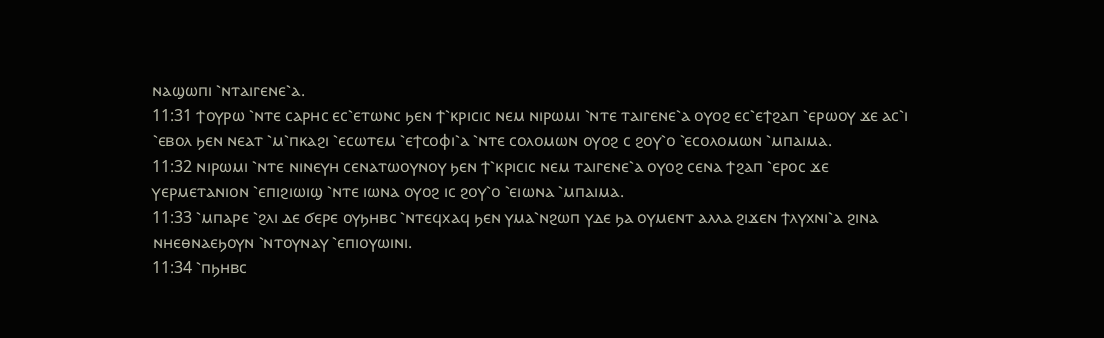ⲛⲁϣⲱⲡⲓ ⳿ⲛⲧⲁⲓⲅⲉⲛⲉ⳿ⲁ.
11:31 ϯⲟⲩⲣⲱ ⳿ⲛⲧⲉ ⲥⲁⲣⲏⲥ ⲉⲥ⳿ⲉⲧⲱⲛⲥ ϧⲉⲛ ϯ⳿ⲕⲣⲓⲥⲓⲥ ⲛⲉⲙ ⲛⲓⲣⲱⲙⲓ ⳿ⲛⲧⲉ ⲧⲁⲓⲅⲉⲛⲉ⳿ⲁ ⲟⲩⲟϩ ⲉⲥ⳿ⲉϯϩⲁⲡ ⳿ⲉⲣⲱⲟⲩ ϫⲉ ⲁⲥ⳿ⲓ ⳿ⲉⲃⲟⲗ ϧⲉⲛ ⲛⲉⲁⲧ ⳿ⲙ⳿ⲡⲕⲁϩⲓ ⳿ⲉⲥⲱⲧⲉⲙ ⳿ⲉϯⲥⲟⲫⲓ⳿ⲁ ⳿ⲛⲧⲉ ⲥⲟⲗⲟⲙⲱⲛ ⲟⲩⲟϩ ⲥ ϩⲟⲩ⳿ⲟ ⳿ⲉⲥⲟⲗⲟⲙⲱⲛ ⳿ⲙⲡⲁⲓⲙⲁ.
11:32 ⲛⲓⲣⲱⲙⲓ ⳿ⲛⲧⲉ ⲛⲓⲛⲉⲩⲏ ⲥⲉⲛⲁⲧⲱⲟⲩⲛⲟⲩ ϧⲉⲛ ϯ⳿ⲕⲣⲓⲥⲓⲥ ⲛⲉⲙ ⲧⲁⲓⲅⲉⲛⲉ⳿ⲁ ⲟⲩⲟϩ ⲥⲉⲛⲁ ϯϩⲁⲡ ⳿ⲉⲣⲟⲥ ϫⲉ ⲩⲉⲣⲙⲉⲧⲁⲛⲓⲟⲛ ⳿ⲉⲡⲓϩⲓⲱⲓϣ ⳿ⲛⲧⲉ ⲓⲱⲛⲁ ⲟⲩⲟϩ ⲓⲥ ϩⲟⲩ⳿ⲟ ⳿ⲉⲓⲱⲛⲁ ⳿ⲙⲡⲁⲓⲙⲁ.
11:33 ⳿ⲙⲡⲁⲣⲉ ⳿ϩⲗⲓ ⲇⲉ ϭⲉⲣⲉ ⲟⲩϧⲏⲃⲥ ⳿ⲛⲧⲉϥⲭⲁϥ ϧⲉⲛ ⲩⲙⲁ⳿ⲛϩⲱⲡ ⲩⲇⲉ ϧⲁ ⲟⲩⲙⲉⲛⲧ ⲁⲗⲗⲁ ϩⲓϫⲉⲛ ϯⲗⲩⲭⲛⲓ⳿ⲁ ϩⲓⲛⲁ ⲛⲏⲉⲑⲛⲁⲉϧⲟⲩⲛ ⳿ⲛⲧⲟⲩⲛⲁⲩ ⳿ⲉⲡⲓⲟⲩⲱⲓⲛⲓ.
11:34 ⳿ⲡϧⲏⲃⲥ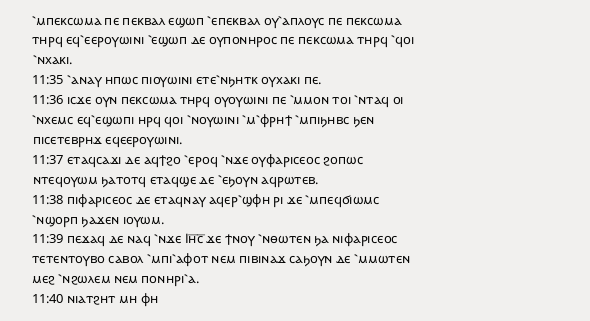⳿ⲙⲡⲉⲕⲥⲱⲙⲁ ⲡⲉ ⲡⲉⲕⲃⲁⲗ ⲉϣⲱⲡ ⳿ⲉⲡⲉⲕⲃⲁⲗ ⲟⲩ⳿ⲁⲡⲗⲟⲩⲥ ⲡⲉ ⲡⲉⲕⲥⲱⲙⲁ ⲧⲏⲣϥ ⲉϥ⳿ⲉⲉⲣⲟⲩⲱⲓⲛⲓ ⳿ⲉϣⲱⲡ ⲇⲉ ⲟⲩⲡⲟⲛⲏⲣⲟⲥ ⲡⲉ ⲡⲉⲕⲥⲱⲙⲁ ⲧⲏⲣϥ ⳿ϥⲟⲓ ⳿ⲛⲭⲁⲕⲓ.
11:35 ⳿ⲁⲛⲁⲩ ⲏⲡⲱⲥ ⲡⲓⲟⲩⲱⲓⲛⲓ ⲉⲧⲉ⳿ⲛϧⲏⲧⲕ ⲟⲩⲭⲁⲕⲓ ⲡⲉ.
11:36 ⲓⲥϫⲉ ⲟⲩⲛ ⲡⲉⲕⲥⲱⲙⲁ ⲧⲏⲣϥ ⲟⲩⲟⲩⲱⲓⲛⲓ ⲡⲉ ⳿ⲙⲙⲟⲛ ⲧⲟⲓ ⳿ⲛⲧⲁϥ ⲟⲓ ⳿ⲛⲭⲉⲙⲥ ⲉϥ⳿ⲉϣⲱⲡⲓ ⲏⲣϥ ϥⲟⲓ ⳿ⲛⲟⲩⲱⲓⲛⲓ ⳿ⲙ⳿ⲫⲣⲏϯ ⳿ⲙⲡⲓϧⲏⲃⲥ ϧⲉⲛ ⲡⲓⲥⲉⲧⲉⲃⲣⲏϫ ⲉϥⲉⲉⲣⲟⲩⲱⲓⲛⲓ.
11:37 ⲉⲧⲁϥⲥⲁϫⲓ ⲇⲉ ⲁϥϯϩⲟ ⳿ⲉⲣⲟϥ ⳿ⲛϫⲉ ⲟⲩⲫⲁⲣⲓⲥⲉⲟⲥ ϩⲟⲡⲱⲥ ⲛⲧⲉϥⲟⲩⲱⲙ ϧⲁⲧⲟⲧϥ ⲉⲧⲁϥϣⲉ ⲇⲉ ⳿ⲉϧⲟⲩⲛ ⲁϥⲣⲱⲧⲉⲃ.
11:38 ⲡⲓⲫⲁⲣⲓⲥⲉⲟⲥ ⲇⲉ ⲉⲧⲁϥⲛⲁⲩ ⲁϥⲉⲣ⳿ϣⲫⲏ ⲣⲓ ϫⲉ ⳿ⲙⲡⲉϥϭⲓⲱⲙⲥ ⳿ⲛϣⲟⲣⲡ ϧⲁϫⲉⲛ ⲓⲟⲩⲱⲙ.
11:39 ⲡⲉϫⲁϥ ⲇⲉ ⲛⲁϥ ⳿ⲛϫⲉ Ⲓⲏ̅ⲥ̅ ϫⲉ ϯⲛⲟⲩ ⳿ⲛⲑⲱⲧⲉⲛ ϧⲁ ⲛⲓⲫⲁⲣⲓⲥⲉⲟⲥ ⲧⲉⲧⲉⲛⲧⲟⲩⲃⲟ ⲥⲁⲃⲟⲗ ⳿ⲙⲡⲓ⳿ⲁⲫⲟⲧ ⲛⲉⲙ ⲡⲓⲃⲓⲛⲁϫ ⲥⲁϧⲟⲩⲛ ⲇⲉ ⳿ⲙⲙⲱⲧⲉⲛ ⲙⲉϩ ⳿ⲛϩⲱⲗⲉⲙ ⲛⲉⲙ ⲡⲟⲛⲏⲣⲓ⳿ⲁ.
11:40 ⲛⲓⲁⲧϩⲏⲧ ⲙⲏ ⲫⲏ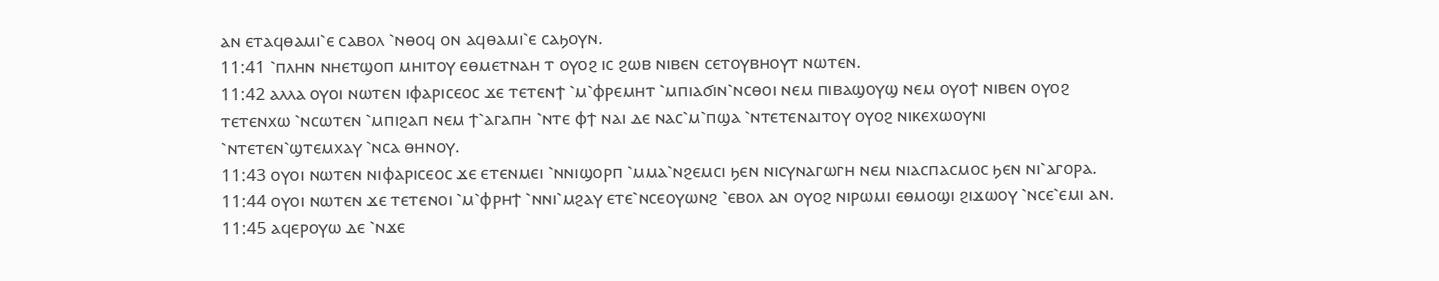ⲁⲛ ⲉⲧⲁϥⲑⲁⲙⲓ⳿ⲉ ⲥⲁⲃⲟⲗ ⳿ⲛⲑⲟϥ ⲟⲛ ⲁϥⲑⲁⲙⲓ⳿ⲉ ⲥⲁϧⲟⲩⲛ.
11:41 ⳿ⲡⲗⲏⲛ ⲛⲏⲉⲧϣⲟⲡ ⲙⲏⲓⲧⲟⲩ ⲉⲑⲙⲉⲧⲛⲁⲏ ⲧ ⲟⲩⲟϩ ⲓⲥ ϩⲱⲃ ⲛⲓⲃⲉⲛ ⲥⲉⲧⲟⲩⲃⲏⲟⲩⲧ ⲛⲱⲧⲉⲛ.
11:42 ⲁⲗⲗⲁ ⲟⲩⲟⲓ ⲛⲱⲧⲉⲛ ⲓⲫⲁⲣⲓⲥⲉⲟⲥ ϫⲉ ⲧⲉⲧⲉⲛϯ ⳿ⲙ⳿ⲫⲣⲉⲙⲏⲧ ⳿ⲙⲡⲓⲁϭⲓⲛ⳿ⲛⲥⲑⲟⲓ ⲛⲉⲙ ⲡⲓⲃⲁϣⲟⲩϣ ⲛⲉⲙ ⲟⲩⲟϯ ⲛⲓⲃⲉⲛ ⲟⲩⲟϩ ⲧⲉⲧⲉⲛⲭⲱ ⳿ⲛⲥⲱⲧⲉⲛ ⳿ⲙⲡⲓϩⲁⲡ ⲛⲉⲙ ϯ⳿ⲁⲅⲁⲡⲏ ⳿ⲛⲧⲉ ⲫϯ ⲛⲁⲓ ⲇⲉ ⲛⲁⲥ⳿ⲙ⳿ⲡϣⲁ ⳿ⲛⲧⲉⲧⲉⲛⲁⲓⲧⲟⲩ ⲟⲩⲟϩ ⲛⲓⲕⲉⲭⲱⲟⲩⲛⲓ ⳿ⲛⲧⲉⲧⲉⲛ⳿ϣⲧⲉⲙⲭⲁⲩ ⳿ⲛⲥⲁ ⲑⲏⲛⲟⲩ.
11:43 ⲟⲩⲟⲓ ⲛⲱⲧⲉⲛ ⲛⲓⲫⲁⲣⲓⲥⲉⲟⲥ ϫⲉ ⲉⲧⲉⲛⲙⲉⲓ ⳿ⲛⲛⲓϣⲟⲣⲡ ⳿ⲙⲙⲁ⳿ⲛϩⲉⲙⲥⲓ ϧⲉⲛ ⲛⲓⲥⲩⲛⲁⲅⲱⲅⲏ ⲛⲉⲙ ⲛⲓⲁⲥⲡⲁⲥⲙⲟⲥ ϧⲉⲛ ⲛⲓ⳿ⲁⲅⲟⲣⲁ.
11:44 ⲟⲩⲟⲓ ⲛⲱⲧⲉⲛ ϫⲉ ⲧⲉⲧⲉⲛⲟⲓ ⳿ⲙ⳿ⲫⲣⲏϯ ⳿ⲛⲛⲓ⳿ⲙϩⲁⲩ ⲉⲧⲉ⳿ⲛⲥⲉⲟⲩⲱⲛϩ ⳿ⲉⲃⲟⲗ ⲁⲛ ⲟⲩⲟϩ ⲛⲓⲣⲱⲙⲓ ⲉⲑⲙⲟϣⲓ ϩⲓϫⲱⲟⲩ ⳿ⲛⲥⲉ⳿ⲉⲙⲓ ⲁⲛ.
11:45 ⲁϥⲉⲣⲟⲩⲱ ⲇⲉ ⳿ⲛϫⲉ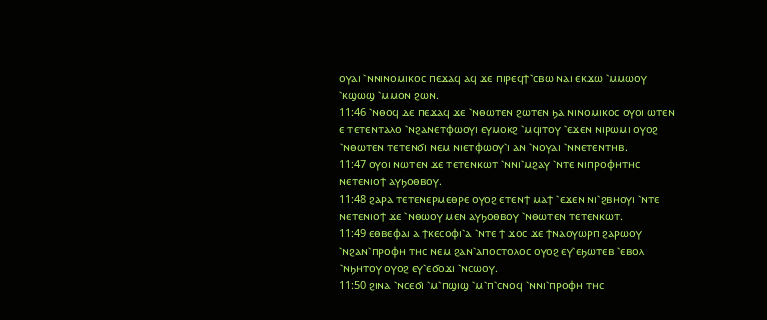ⲟⲩⲁⲓ ⳿ⲛⲛⲓⲛⲟⲙⲓⲕⲟⲥ ⲡⲉϫⲁϥ ⲁϥ ϫⲉ ⲡⲓⲣⲉϥϯ⳿ⲥⲃⲱ ⲛⲁⲓ ⲉⲕϫⲱ ⳿ⲙⲙⲱⲟⲩ ⳿ⲕϣⲱϣ ⳿ⲙⲙⲟⲛ ϩⲱⲛ.
11:46 ⳿ⲛⲑⲟϥ ⲇⲉ ⲡⲉϫⲁϥ ϫⲉ ⳿ⲛⲑⲱⲧⲉⲛ ϩⲱⲧⲉⲛ ϧⲁ ⲛⲓⲛⲟⲙⲓⲕⲟⲥ ⲟⲩⲟⲓ ⲱⲧⲉⲛ ⲉ ⲧⲉⲧⲉⲛⲧⲁⲗⲟ ⳿ⲛϩⲁⲛⲉⲧⲫⲱⲟⲩⲓ ⲉⲩⲙⲟⲕϩ ⳿ⲙϥⲓⲧⲟⲩ ⳿ⲉϫⲉⲛ ⲛⲓⲣⲱⲙⲓ ⲟⲩⲟϩ ⳿ⲛⲑⲱⲧⲉⲛ ⲧⲉⲧⲉⲛϭⲓ ⲛⲉⲙ ⲛⲓⲉⲧⲫⲱⲟⲩ⳿ⲓ ⲁⲛ ⳿ⲛⲟⲩⲁⲓ ⳿ⲛⲛⲉⲧⲉⲛⲧⲏⲃ.
11:47 ⲟⲩⲟⲓ ⲛⲱⲧⲉⲛ ϫⲉ ⲧⲉⲧⲉⲛⲕⲱⲧ ⳿ⲛⲛⲓ⳿ⲙϩⲁⲩ ⳿ⲛⲧⲉ ⲛⲓⲡⲣⲟⲫⲏⲧⲏⲥ ⲛⲉⲧⲉⲛⲓⲟϯ ⲁⲩϧⲟⲑⲃⲟⲩ.
11:48 ϩⲁⲣⲁ ⲧⲉⲧⲉⲛⲉⲣⲙⲉⲑⲣⲉ ⲟⲩⲟϩ ⲉⲧⲉⲛϯ ⲙⲁϯ ⳿ⲉϫⲉⲛ ⲛⲓ⳿ϩⲃⲏⲟⲩⲓ ⳿ⲛⲧⲉ ⲛⲉⲧⲉⲛⲓⲟϯ ϫⲉ ⳿ⲛⲑⲱⲟⲩ ⲙⲉⲛ ⲁⲩϧⲟⲑⲃⲟⲩ ⳿ⲛⲑⲱⲧⲉⲛ ⲧⲉⲧⲉⲛⲕⲱⲧ.
11:49 ⲉⲑⲃⲉⲫⲁⲓ ⲁ ϯⲕⲉⲥⲟⲫⲓ⳿ⲁ ⳿ⲛⲧⲉ ϯ ϫⲟⲥ ϫⲉ ϯⲛⲁⲟⲩⲱⲣⲡ ϩⲁⲣⲱⲟⲩ ⳿ⲛϩⲁⲛ⳿ⲡⲣⲟⲫⲏ ⲧⲏⲥ ⲛⲉⲙ ϩⲁⲛ⳿ⲁⲡⲟⲥⲧⲟⲗⲟⲥ ⲟⲩⲟϩ ⲉⲩ⳿ⲉϧⲱⲧⲉⲃ ⳿ⲉⲃⲟⲗ ⳿ⲛϧⲏⲧⲟⲩ ⲟⲩⲟϩ ⲉⲩ⳿ⲉϭⲟϫⲓ ⳿ⲛⲥⲱⲟⲩ.
11:50 ϩⲓⲛⲁ ⳿ⲛⲥⲉϭⲓ ⳿ⲙ⳿ⲡϣⲓϣ ⳿ⲙ⳿ⲡ⳿ⲥⲛⲟϥ ⳿ⲛⲛⲓ⳿ⲡⲣⲟⲫⲏ ⲧⲏⲥ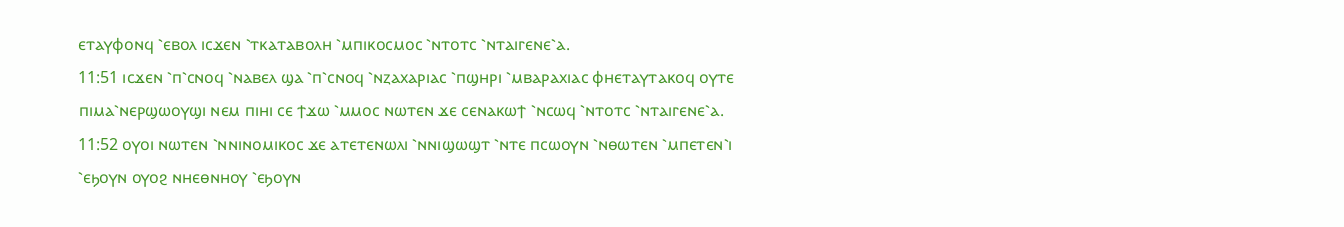ⲉⲧⲁⲩⲫⲟⲛϥ ⳿ⲉⲃⲟⲗ ⲓⲥϫⲉⲛ ⳿ⲧⲕⲁⲧⲁⲃⲟⲗⲏ ⳿ⲙⲡⲓⲕⲟⲥⲙⲟⲥ ⳿ⲛⲧⲟⲧⲥ ⳿ⲛⲧⲁⲓⲅⲉⲛⲉ⳿ⲁ.
11:51 ⲓⲥϫⲉⲛ ⳿ⲡ⳿ⲥⲛⲟϥ ⳿ⲛⲁⲃⲉⲗ ϣⲁ ⳿ⲡ⳿ⲥⲛⲟϥ ⳿ⲛⲍⲁⲭⲁⲣⲓⲁⲥ ⳿ⲡϣⲏⲣⲓ ⳿ⲙⲃⲁⲣⲁⲭⲓⲁⲥ ⲫⲏⲉⲧⲁⲩⲧⲁⲕⲟϥ ⲟⲩⲧⲉ ⲡⲓⲙⲁ⳿ⲛⲉⲣϣⲱⲟⲩϣⲓ ⲛⲉⲙ ⲡⲓⲏⲓ ⲥⲉ ϯϫⲱ ⳿ⲙⲙⲟⲥ ⲛⲱⲧⲉⲛ ϫⲉ ⲥⲉⲛⲁⲕⲱϯ ⳿ⲛⲥⲱϥ ⳿ⲛⲧⲟⲧⲥ ⳿ⲛⲧⲁⲓⲅⲉⲛⲉ⳿ⲁ.
11:52 ⲟⲩⲟⲓ ⲛⲱⲧⲉⲛ ⳿ⲛⲛⲓⲛⲟⲙⲓⲕⲟⲥ ϫⲉ ⲁⲧⲉⲧⲉⲛⲱⲗⲓ ⳿ⲛⲛⲓϣⲱϣⲧ ⳿ⲛⲧⲉ ⲡⲥⲱⲟⲩⲛ ⳿ⲛⲑⲱⲧⲉⲛ ⳿ⲙⲡⲉⲧⲉⲛ⳿ⲓ ⳿ⲉϧⲟⲩⲛ ⲟⲩⲟϩ ⲛⲏⲉⲑⲛⲏⲟⲩ ⳿ⲉϧⲟⲩⲛ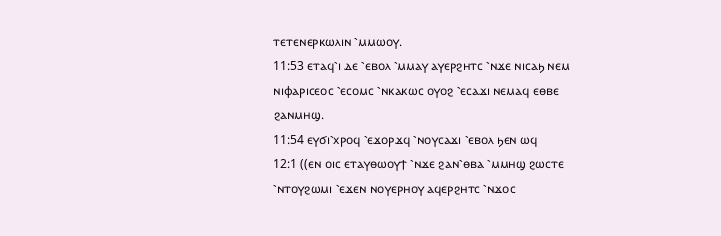ⲧⲉⲧⲉⲛⲉⲣⲕⲱⲗⲓⲛ ⳿ⲙⲙⲱⲟⲩ.
11:53 ⲉⲧⲁϥ⳿ⲓ ⲇⲉ ⳿ⲉⲃⲟⲗ ⳿ⲙⲙⲁⲩ ⲁⲩⲉⲣϩⲏⲧⲥ ⳿ⲛϫⲉ ⲛⲓⲥⲁϧ ⲛⲉⲙ ⲛⲓⲫⲁⲣⲓⲥⲉⲟⲥ ⳿ⲉⲥⲟⲙⲥ ⳿ⲛⲕⲁⲕⲱⲥ ⲟⲩⲟϩ ⳿ⲉⲥⲁϫⲓ ⲛⲉⲙⲁϥ ⲉⲑⲃⲉ ϩⲁⲛⲙⲏϣ.
11:54 ⲉⲩϭⲓ⳿ⲭⲣⲟϥ ⳿ⲉϫⲟⲣϫϥ ⳿ⲛⲟⲩⲥⲁϫⲓ ⳿ⲉⲃⲟⲗ ϧⲉⲛ ⲱϥ
12:1 ((ⲉⲛ ⲟⲓⲥ ⲉⲧⲁⲩⲑⲱⲟⲩϯ ⳿ⲛϫⲉ ϩⲁⲛ⳿ⲑⲃⲁ ⳿ⲙⲙⲏϣ ϩⲱⲥⲧⲉ ⳿ⲛⲧⲟⲩϩⲱⲙⲓ ⳿ⲉϫⲉⲛ ⲛⲟⲩⲉⲣⲏⲟⲩ ⲁϥⲉⲣϩⲏⲧⲥ ⳿ⲛϫⲟⲥ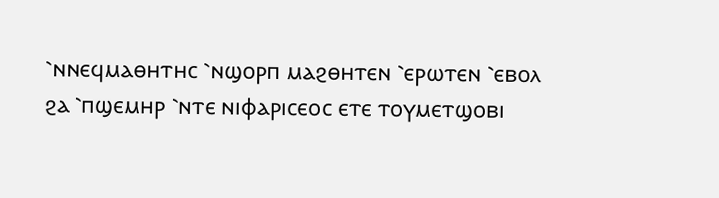⳿ⲛⲛⲉϥⲙⲁⲑⲏⲧⲏⲥ ⳿ⲛϣⲟⲣⲡ ⲙⲁϩⲑⲏⲧⲉⲛ ⳿ⲉⲣⲱⲧⲉⲛ ⳿ⲉⲃⲟⲗ ϩⲁ ⳿ⲡϣⲉⲙⲏⲣ ⳿ⲛⲧⲉ ⲛⲓⲫⲁⲣⲓⲥⲉⲟⲥ ⲉⲧⲉ ⲧⲟⲩⲙⲉⲧϣⲟⲃⲓ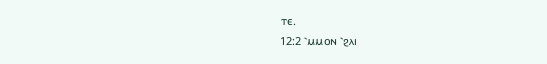ⲧⲉ.
12:2 ⳿ⲙⲙⲟⲛ ⳿ϩⲗⲓ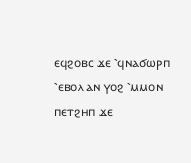ⲉϥϩⲟⲃⲥ ϫⲉ ⳿ϥⲛⲁϭⲱⲣⲡ ⳿ⲉⲃⲟⲗ ⲁⲛ ⲩⲟϩ ⳿ⲙⲙⲟⲛ ⲡⲉⲧϩⲏⲡ ϫⲉ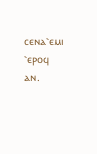ⲥⲉⲛⲁ⳿ⲉⲙⲓ ⳿ⲉⲣⲟϥ ⲁⲛ.